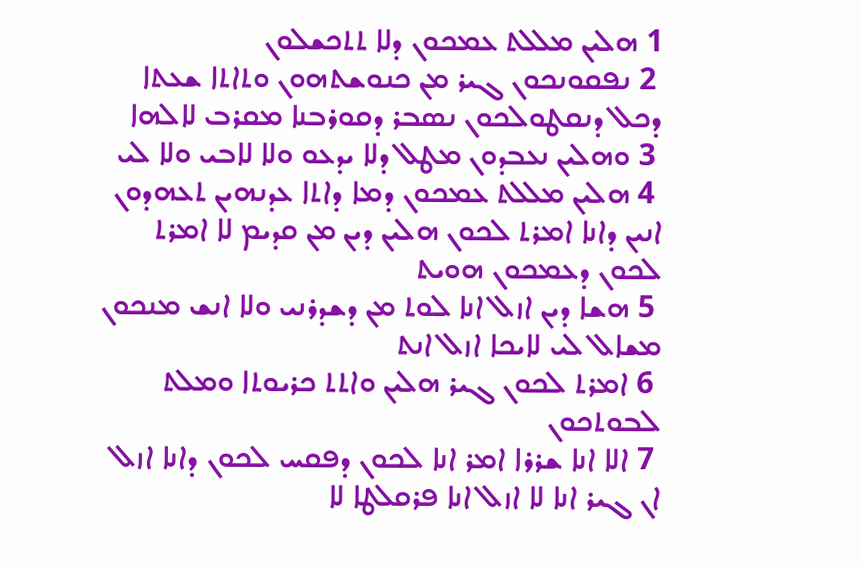1 ܗܠܝܢ ܡܠܠܬ ܥܡܟܘܢ ܕܠܐ ܬܬܟܫܠܘܢ
 2 ܢܦܩܘܢܟܘܢ ܓܝܪ ܡܢ ܟܢܘܫܬܗܘܢ ܘܬܐܬܐ ܫܥܬܐ ܕܟܠ ܕܢܩܛܘܠܟܘܢ ܢܤܒܪ ܕܩܘܪܒܢܐ ܡܩܪܒ ܠܐܠܗܐ
 3 ܘܗܠܝܢ ܢܥܒܕܘܢ ܡܛܠ ܕܠܐ ܝܕܥܘ ܘܠܐ ܠܐܒܝ ܘܠܐ ܠܝ
 4 ܗܠܝܢ ܡܠܠܬ ܥܡܟܘܢ ܕܡܐ ܕܐܬܐ ܥܕܢܗܝܢ ܬܥܗܕܘܢ ܐܢܝܢ ܕܐܢܐ ܐܡܪܬ ܠܟܘܢ ܗܠܝܢ ܕܝܢ ܡܢ ܩܕܝܡ ܠܐ ܐܡܪܬ ܠܟܘܢ ܕܥܡܟܘܢ ܗܘܝܬ
 5 ܗܫܐ ܕܝܢ ܐܙܠ ܐܢܐ ܠܘܬ ܡܢ ܕܫܕܪܢܝ ܘܠܐ ܐܢܫ ܡܢܟܘܢ ܡܫܐܠ ܠܝ ܠܐܝܟܐ ܐܙܠ ܐܢܬ
 6 ܐܡܪܬ ܠܟܘܢ ܓܝܪ ܗܠܝܢ ܘܐܬܬ ܟܪܝܘܬܐ ܘܡܠܬ ܠܒܘܬܟܘܢ
 7 ܐܠܐ ܐܢܐ ܫܪܪܐ ܐܡܪ ܐܢܐ ܠܟܘܢ ܕܦܩܚ ܠܟܘܢ ܕܐܢܐ ܐܙܠ ܐܢ ܓܝܪ ܐܢܐ ܠܐ ܐܙܠ ܐܢܐ ܦܪܩܠܛܐ ܠܐ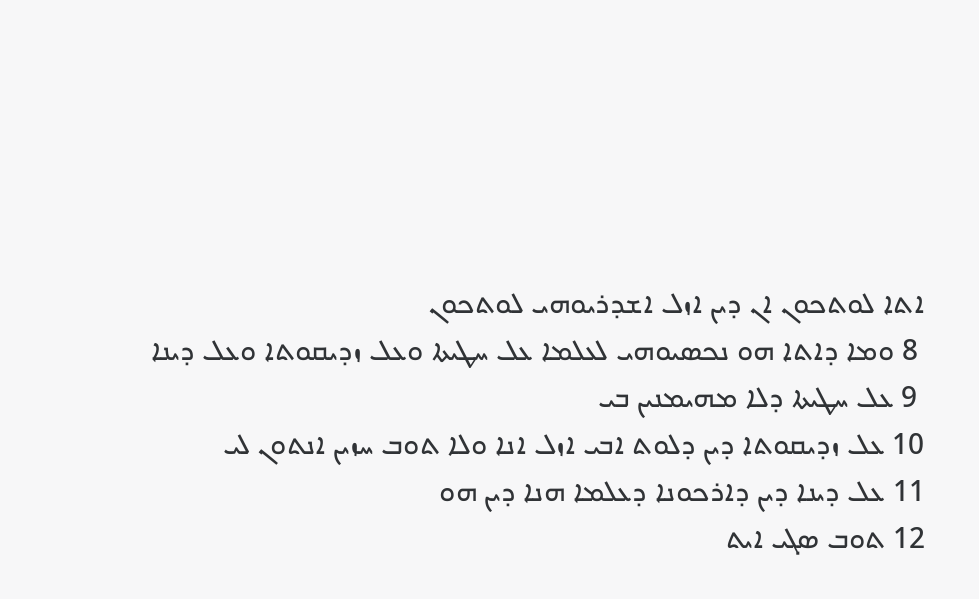ܐܬܐ ܠܘܬܟܘܢ ܐܢ ܕܝܢ ܐܙܠ ܐܫܕܪܝܘܗܝ ܠܘܬܟܘܢ
 8 ܘܡܐ ܕܐܬܐ ܗܘ ܢܟܤܝܘܗܝ ܠܥܠܡܐ ܥܠ ܚܛܝܬܐ ܘܥܠ ܙܕܝܩܘܬܐ ܘܥܠ ܕܝܢܐ
 9 ܥܠ ܚܛܝܬܐ ܕܠܐ ܡܗܝܡܢܝܢ ܒܝ
10 ܥܠ ܙܕܝܩܘܬܐ ܕܝܢ ܕܠܘܬ ܐܒܝ ܐܙܠ ܐܢܐ ܘܠܐ ܬܘܒ ܚܙܝܢ ܐܢܬܘܢ ܠܝ
11 ܥܠ ܕܝܢܐ ܕܝܢ ܕܐܪܟܘܢܐ ܕܥܠܡܐ ܗܢܐ ܕܝܢ ܗܘ
12 ܬܘܒ ܤܓܝ ܐܝܬ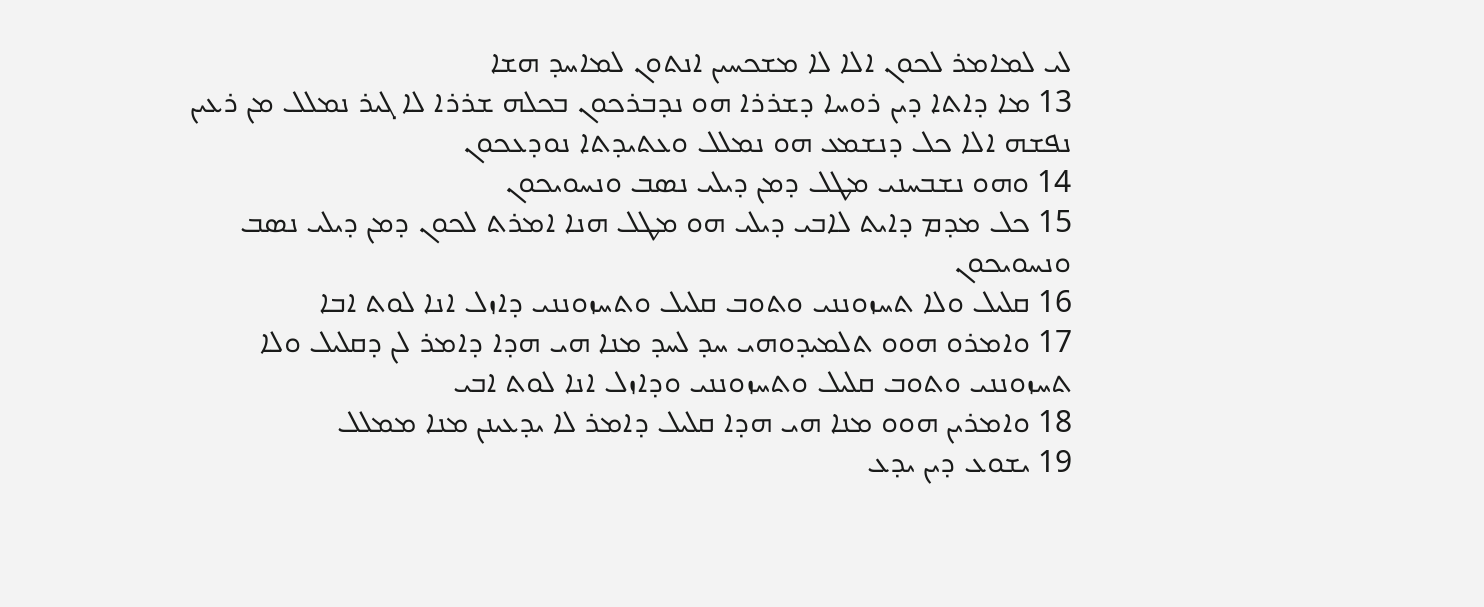ܠܝ ܠܡܐܡܪ ܠܟܘܢ ܐܠܐ ܠܐ ܡܫܟܚܝܢ ܐܢܬܘܢ ܠܡܐܚܕ ܗܫܐ
13 ܡܐ ܕܐܬܐ ܕܝܢ ܪܘܚܐ ܕܫܪܪܐ ܗܘ ܢܕܒܪܟܘܢ ܒܟܠܗ ܫܪܪܐ ܠܐ ܓܝܪ ܢܡܠܠ ܡܢ ܪܥܝܢ ܢܦܫܗ ܐܠܐ ܟܠ ܕܢܫܡܥ ܗܘ ܢܡܠܠ ܘܥܬܝܕܬܐ ܢܘܕܥܟܘܢ
14 ܘܗܘ ܢܫܒܚܢܝ ܡܛܠ ܕܡܢ ܕܝܠܝ ܢܤܒ ܘܢܚܘܝܟܘܢ
15 ܟܠ ܡܕܡ ܕܐܝܬ ܠܐܒܝ ܕܝܠܝ ܗܘ ܡܛܠ ܗܢܐ ܐܡܪܬ ܠܟܘܢ ܕܡܢ ܕܝܠܝ ܢܤܒ ܘܢܚܘܝܟܘܢ
16 ܩܠܝܠ ܘܠܐ ܬܚܙܘܢܢܝ ܘܬܘܒ ܩܠܝܠ ܘܬܚܙܘܢܢܝ ܕܐܙܠ ܐܢܐ ܠܘܬ ܐܒܐ
17 ܘܐܡܪܘ ܗܘܘ ܬܠܡܝܕܘܗܝ ܚܕ ܠܚܕ ܡܢܐ ܗܝ ܗܕܐ ܕܐܡܪ ܠܢ ܕܩܠܝܠ ܘܠܐ ܬܚܙܘܢܢܝ ܘܬܘܒ ܩܠܝܠ ܘܬܚܙܘܢܢܝ ܘܕܐܙܠ ܐܢܐ ܠܘܬ ܐܒܝ
18 ܘܐܡܪܝܢ ܗܘܘ ܡܢܐ ܗܝ ܗܕܐ ܩܠܝܠ ܕܐܡܪ ܠܐ ܝܕܥܝܢܢ ܡܢܐ ܡܡܠܠ
19 ܝܫܘܥ ܕܝܢ ܝܕܥ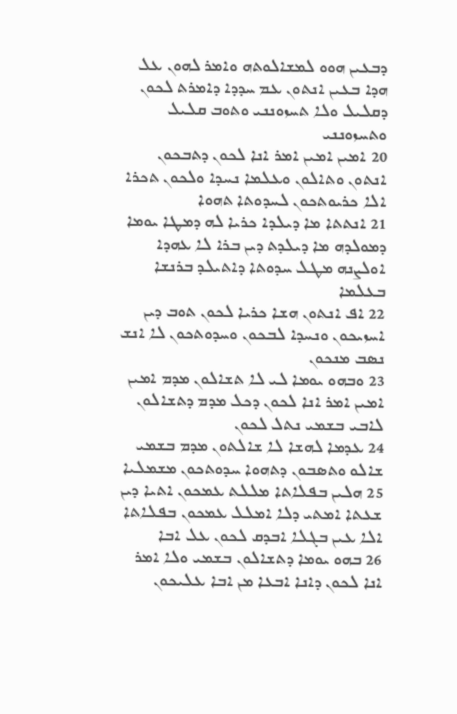ܕܒܥܝܢ ܗܘܘ ܠܡܫܐܠܘܬܗ ܘܐܡܪ ܠܗܘܢ ܥܠ ܗܕܐ ܒܥܝܢ ܐܢܬܘܢ ܥܡ ܚܕܕܐ ܕܐܡܪܬ ܠܟܘܢ ܕܩܠܝܠ ܘܠܐ ܬܚܙܘܢܢܝ ܘܬܘܒ ܩܠܝܠ ܘܬܚܙܘܢܢܝ
20 ܐܡܝܢ ܐܡܝܢ ܐܡܪ ܐܢܐ ܠܟܘܢ ܕܬܒܟܘܢ ܐܢܬܘܢ ܘܬܐܠܘܢ ܘܥܠܡܐ ܢܚܕܐ ܘܠܟܘܢ ܬܟܪܐ ܐܠܐ ܟܪܝܘܬܟܘܢ ܠܚܕܘܬܐ ܬܗܘܐ
21 ܐܢܬܬܐ ܡܐ ܕܝܠܕܐ ܟܪܝܐ ܠܗ ܕܡܛܐ ܝܘܡܐ ܕܡܘܠܕܗ ܡܐ ܕܝܠܕܬ ܕܝܢ ܒܪܐ ܠܐ ܥܗܕܐ ܐܘܠܨܢܗ ܡܛܠ ܚܕܘܬܐ ܕܐܬܝܠܕ ܒܪܢܫܐ ܒܥܠܡܐ
22 ܐܦ ܐܢܬܘܢ ܗܫܐ ܟܪܝܐ ܠܟܘܢ ܬܘܒ ܕܝܢ ܐܚܙܝܟܘܢ ܘܢܚܕܐ ܠܒܟܘܢ ܘܚܕܘܬܟܘܢ ܠܐ ܐܢܫ ܢܤܒ ܡܢܟܘܢ
23 ܘܒܗܘ ܝܘܡܐ ܠܝ ܠܐ ܬܫܐܠܘܢ ܡܕܡ ܐܡܝܢ ܐܡܝܢ ܐܡܪ ܐܢܐ ܠܟܘܢ ܕܟܠ ܡܕܡ ܕܬܫܐܠܘܢ ܠܐܒܝ ܒܫܡܝ ܢܬܠ ܠܟܘܢ
24 ܥܕܡܐ ܠܗܫܐ ܠܐ ܫܐܠܬܘܢ ܡܕܡ ܒܫܡܝ ܫܐܠܘ ܘܬܤܒܘܢ ܕܬܗܘܐ ܚܕܘܬܟܘܢ ܡܫܡܠܝܐ
25 ܗܠܝܢ ܒܦܠܐܬܐ ܡܠܠܬ ܥܡܟܘܢ ܐܬܝܐ ܕܝܢ ܫܥܬܐ ܐܡܬܝ ܕܠܐ ܐܡܠܠ ܥܡܟܘܢ ܒܦܠܐܬܐ ܐܠܐ ܥܝܢ ܒܓܠܐ ܐܒܕܩ ܠܟܘܢ ܥܠ ܐܒܐ
26 ܒܗܘ ܝܘܡܐ ܕܬܫܐܠܘܢ ܒܫܡܝ ܘܠܐ ܐܡܪ ܐܢܐ ܠܟܘܢ ܕܐܢܐ ܐܒܥܐ ܡܢ ܐܒܐ ܥܠܝܟܘܢ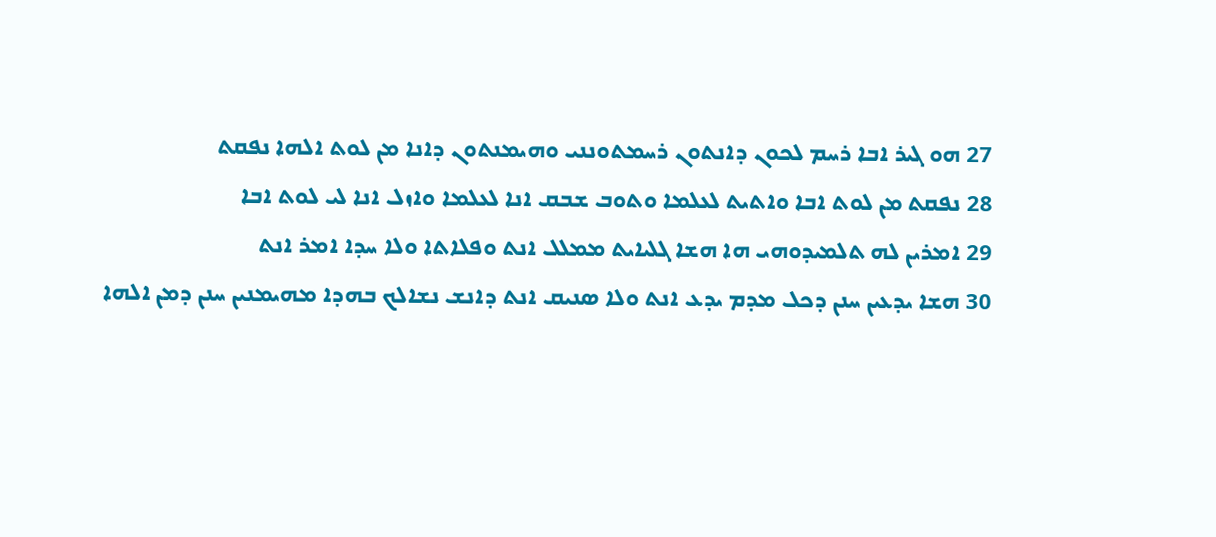27 ܗܘ ܓܝܪ ܐܒܐ ܪܚܡ ܠܟܘܢ ܕܐܢܬܘܢ ܪܚܡܬܘܢܢܝ ܘܗܝܡܢܬܘܢ ܕܐܢܐ ܡܢ ܠܘܬ ܐܠܗܐ ܢܦܩܬ
28 ܢܦܩܬ ܡܢ ܠܘܬ ܐܒܐ ܘܐܬܝܬ ܠܥܠܡܐ ܘܬܘܒ ܫܒܩ ܐܢܐ ܠܥܠܡܐ ܘܐܙܠ ܐܢܐ ܠܝ ܠܘܬ ܐܒܐ
29 ܐܡܪܝܢ ܠܗ ܬܠܡܝܕܘܗܝ ܗܐ ܗܫܐ ܓܠܝܐܝܬ ܡܡܠܠ ܐܢܬ ܘܦܠܐܬܐ ܘܠܐ ܚܕܐ ܐܡܪ ܐܢܬ
30 ܗܫܐ ܝܕܥܝܢ ܚܢܢ ܕܟܠ ܡܕܡ ܝܕܥ ܐܢܬ ܘܠܐ ܤܢܝܩ ܐܢܬ ܕܐܢܫ ܢܫܐܠܟ ܒܗܕܐ ܡܗܝܡܢܝܢ ܚܢܢ ܕܡܢ ܐܠܗܐ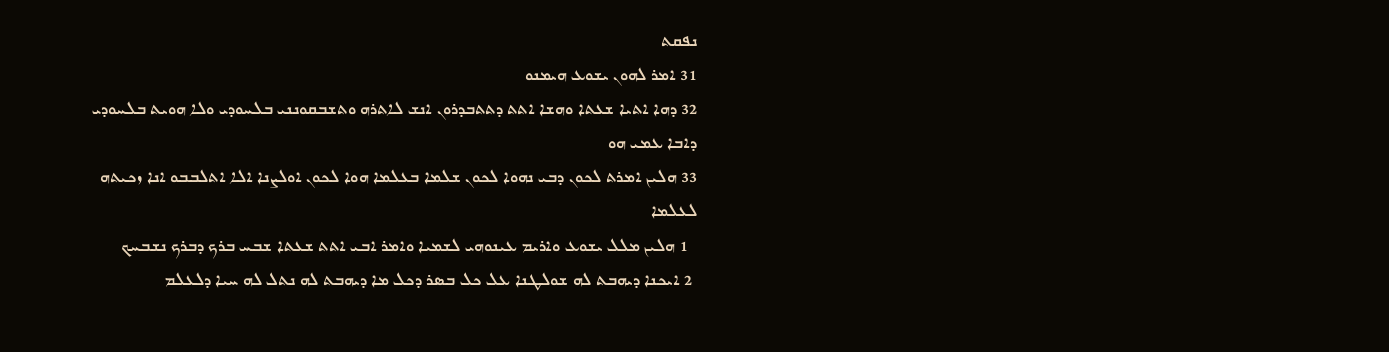ܢܦܩܬ
31 ܐܡܪ ܠܗܘܢ ܝܫܘܥ ܗܝܡܢܘ
32 ܕܗܐ ܐܬܝܐ ܫܥܬܐ ܘܗܫܐ ܐܬܬ ܕܬܬܒܕܪܘܢ ܐܢܫ ܠܐܬܪܗ ܘܬܫܒܩܘܢܢܝ ܒܠܚܘܕܝ ܘܠܐ ܗܘܝܬ ܒܠܚܘܕܝ ܕܐܒܐ ܥܡܝ ܗܘ
33 ܗܠܝܢ ܐܡܪܬ ܠܟܘܢ ܕܒܝ ܢܗܘܐ ܠܟܘܢ ܫܠܡܐ ܒܥܠܡܐ ܗܘܐ ܠܟܘܢ ܐܘܠܨܢܐ ܐܠܐ ܐܬܠܒܒܘ ܐܢܐ ܙܟܝܬܗ ܠܥܠܡܐ
  1 ܗܠܝܢ ܡܠܠ ܝܫܘܥ ܘܐܪܝܡ ܥܝܢܘܗܝ ܠܫܡܝܐ ܘܐܡܪ ܐܒܝ ܐܬܬ ܫܥܬܐ ܫܒܚ ܒܪܟ ܕܒܪܟ ܢܫܒܚܟ
 2 ܐܝܟܢܐ ܕܝܗܒܬ ܠܗ ܫܘܠܛܢܐ ܥܠ ܟܠ ܒܤܪ ܕܟܠ ܡܐ ܕܝܗܒܬ ܠܗ ܢܬܠ ܠܗ ܚܝܐ ܕܠܥܠܡ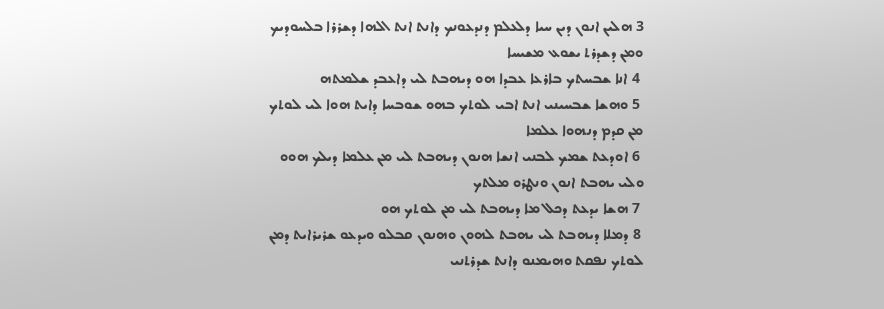3 ܗܠܝܢ ܐܢܘܢ ܕܝܢ ܚܝܐ ܕܠܥܠܡ ܕܢܕܥܘܢܟ ܕܐܢܬ ܐܢܬ ܐܠܗܐ ܕܫܪܪܐ ܒܠܚܘܕܝܟ ܘܡܢ ܕܫܕܪܬ ܝܫܘܥ ܡܫܝܚܐ
 4 ܐܢܐ ܫܒܚܬܟ ܒܐܪܥܐ ܥܒܕܐ ܗܘ ܕܝܗܒܬ ܠܝ ܕܐܥܒܕ ܫܠܡܬܗ
 5 ܘܗܫܐ ܫܒܚܝܢܝ ܐܢܬ ܐܒܝ ܠܘܬܟ ܒܗܘ ܫܘܒܚܐ ܕܐܝܬ ܗܘܐ ܠܝ ܠܘܬܟ ܡܢ ܩܕܡ ܕܢܗܘܐ ܥܠܡܐ
 6 ܐܘܕܥܬ ܫܡܟ ܠܒܢܝ ܐܢܫܐ ܗܢܘܢ ܕܝܗܒܬ ܠܝ ܡܢ ܥܠܡܐ ܕܝܠܟ ܗܘܘ ܘܠܝ ܝܗܒܬ ܐܢܘܢ ܘܢܛܪܘ ܡܠܬܟ
 7 ܗܫܐ ܝܕܥܬ ܕܟܠ ܡܐ ܕܝܗܒܬ ܠܝ ܡܢ ܠܘܬܟ ܗܘ
 8 ܕܡܠܐ ܕܝܗܒܬ ܠܝ ܝܗܒܬ ܠܗܘܢ ܘܗܢܘܢ ܩܒܠܘ ܘܝܕܥܘ ܫܪܝܪܐܝܬ ܕܡܢ ܠܘܬܟ ܢܦܩܬ ܘܗܝܡܢܘ ܕܐܢܬ ܫܕܪܬܢܝ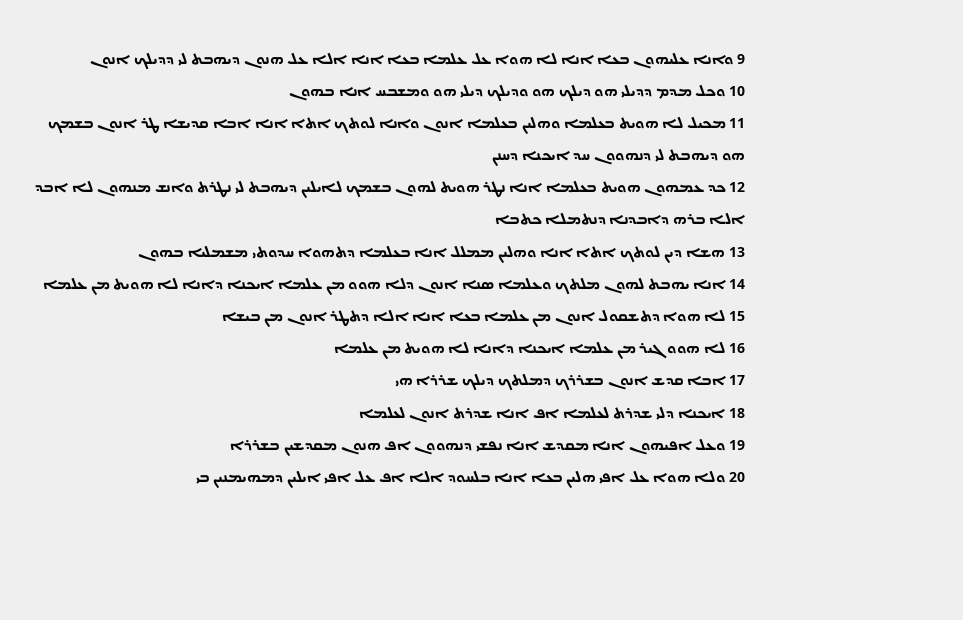9 ܘܐܢܐ ܥܠܝܗܘܢ ܒܥܐ ܐܢܐ ܠܐ ܗܘܐ ܥܠ ܥܠܡܐ ܒܥܐ ܐܢܐ ܐܠܐ ܥܠ ܗܢܘܢ ܕܝܗܒܬ ܠܝ ܕܕܝܠܟ ܐܢܘܢ
10 ܘܟܠ ܡܕܡ ܕܕܝܠܝ ܗܘ ܕܝܠܟ ܗܘ ܘܕܝܠܟ ܕܝܠܝ ܗܘ ܘܡܫܒܚ ܐܢܐ ܒܗܘܢ
11 ܡܟܝܠ ܠܐ ܗܘܝܬ ܒܥܠܡܐ ܘܗܠܝܢ ܒܥܠܡܐ ܐܢܘܢ ܘܐܢܐ ܠܘܬܟ ܐܬܐ ܐܢܐ ܐܒܐ ܩܕܝܫܐ ܛܪ ܐܢܘܢ ܒܫܡܟ ܗܘ ܕܝܗܒܬ ܠܝ ܕܢܗܘܘܢ ܚܕ ܐܝܟܢܐ ܕܚܢܢ
12 ܟܕ ܥܡܗܘܢ ܗܘܝܬ ܒܥܠܡܐ ܐܢܐ ܢܛܪ ܗܘܝܬ ܠܗܘܢ ܒܫܡܟ ܠܐܝܠܝܢ ܕܝܗܒܬ ܠܝ ܢܛܪܬ ܘܐܢܫ ܡܢܗܘܢ ܠܐ ܐܒܕ ܐܠܐ ܒܪܗ ܕܐܒܕܢܐ ܕܢܬܡܠܐ ܟܬܒܐ
13 ܗܫܐ ܕܝܢ ܠܘܬܟ ܐܬܐ ܐܢܐ ܘܗܠܝܢ ܡܡܠܠ ܐܢܐ ܒܥܠܡܐ ܕܬܗܘܐ ܚܕܘܬܝ ܡܫܡܠܝܐ ܒܗܘܢ
14 ܐܢܐ ܝܗܒܬ ܠܗܘܢ ܡܠܬܟ ܘܥܠܡܐ ܤܢܐ ܐܢܘܢ ܕܠܐ ܗܘܘ ܡܢ ܥܠܡܐ ܐܝܟܢܐ ܕܐܢܐ ܠܐ ܗܘܝܬ ܡܢ ܥܠܡܐ
15 ܠܐ ܗܘܐ ܕܬܫܩܘܠ ܐܢܘܢ ܡܢ ܥܠܡܐ ܒܥܐ ܐܢܐ ܐܠܐ ܕܬܛܪ ܐܢܘܢ ܡܢ ܒܝܫܐ
16 ܠܐ ܗܘܘ ܓܝܪ ܡܢ ܥܠܡܐ ܐܝܟܢܐ ܕܐܢܐ ܠܐ ܗܘܝܬ ܡܢ ܥܠܡܐ
17 ܐܒܐ ܩܕܫ ܐܢܘܢ ܒܫܪܪܟ ܕܡܠܬܟ ܕܝܠܟ ܫܪܪܐ ܗܝ
18 ܐܝܟܢܐ ܕܠܝ ܫܕܪܬ ܠܥܠܡܐ ܐܦ ܐܢܐ ܫܕܪܬ ܐܢܘܢ ܠܥܠܡܐ
19 ܘܥܠ ܐܦܝܗܘܢ ܐܢܐ ܡܩܕܫ ܐܢܐ ܢܦܫܝ ܕܢܗܘܘܢ ܐܦ ܗܢܘܢ ܡܩܕܫܝܢ ܒܫܪܪܐ
20 ܘܠܐ ܗܘܐ ܥܠ ܐܦܝ ܗܠܝܢ ܒܥܐ ܐܢܐ ܒܠܚܘܕ ܐܠܐ ܐܦ ܥܠ ܐܦܝ ܐܝܠܝܢ ܕܡܗܝܡܢܝܢ ܒܝ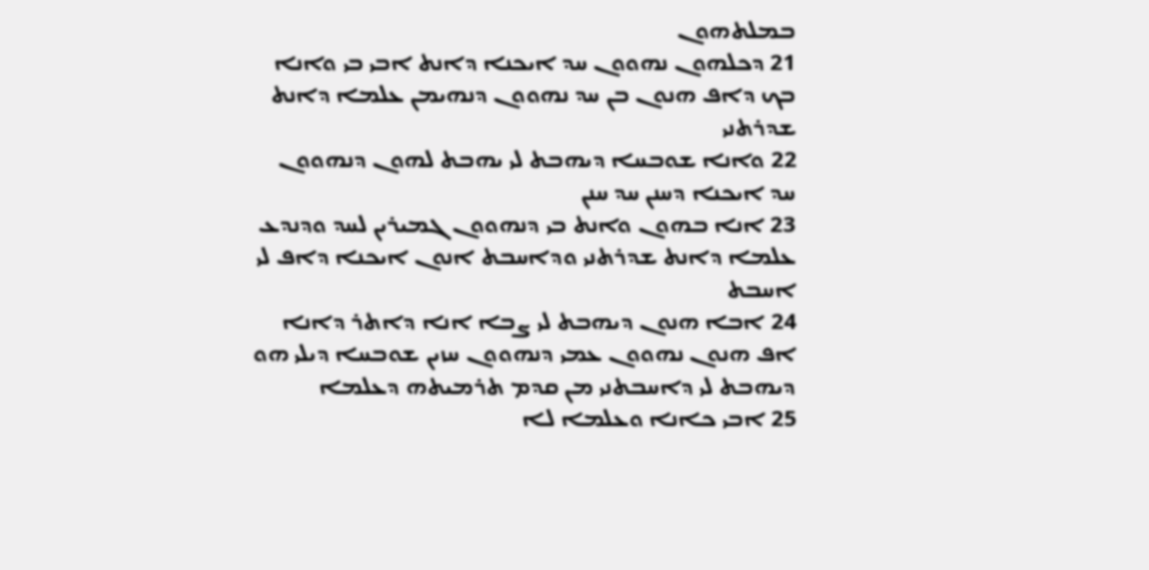ܒܡܠܬܗܘܢ
21 ܕܟܠܗܘܢ ܢܗܘܘܢ ܚܕ ܐܝܟܢܐ ܕܐܢܬ ܐܒܝ ܒܝ ܘܐܢܐ ܒܟ ܕܐܦ ܗܢܘܢ ܒܢ ܚܕ ܢܗܘܘܢ ܕܢܗܝܡܢ ܥܠܡܐ ܕܐܢܬ ܫܕܪܬܢܝ
22 ܘܐܢܐ ܫܘܒܚܐ ܕܝܗܒܬ ܠܝ ܝܗܒܬ ܠܗܘܢ ܕܢܗܘܘܢ ܚܕ ܐܝܟܢܐ ܕܚܢܢ ܚܕ ܚܢܢ
23 ܐܢܐ ܒܗܘܢ ܘܐܢܬ ܒܝ ܕܢܗܘܘܢ ܓܡܝܪܝܢ ܠܚܕ ܘܕܢܕܥ ܥܠܡܐ ܕܐܢܬ ܫܕܪܬܢܝ ܘܕܐܚܒܬ ܐܢܘܢ ܐܝܟܢܐ ܕܐܦ ܠܝ ܐܚܒܬ
24 ܐܒܐ ܗܢܘܢ ܕܝܗܒܬ ܠܝ ܨܒܐ ܐܢܐ ܕܐܬܪ ܕܐܢܐ ܐܦ ܗܢܘܢ ܢܗܘܘܢ ܥܡܝ ܕܢܗܘܘܢ ܚܙܝܢ ܫܘܒܚܐ ܕܝܠܝ ܗܘ ܕܝܗܒܬ ܠܝ ܕܐܚܒܬܢܝ ܡܢ ܩܕܡ ܬܪܡܝܬܗ ܕܥܠܡܐ
25 ܐܒܝ ܟܐܢܐ ܘܥܠܡܐ ܠܐ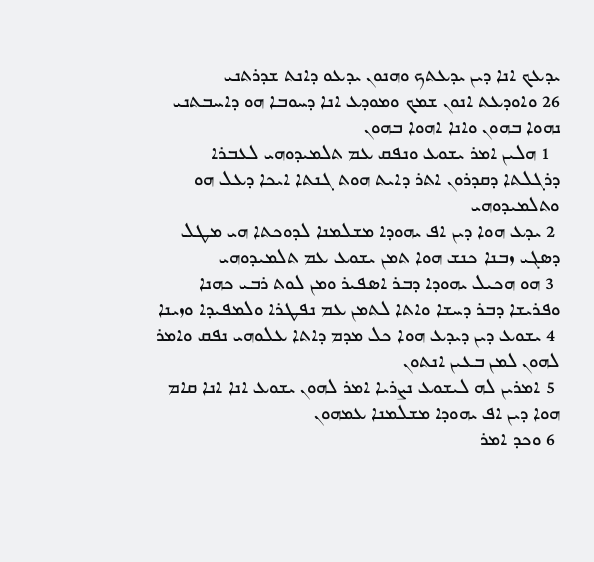ܝܕܥܟ ܐܢܐ ܕܝܢ ܝܕܥܬܟ ܘܗܢܘܢ ܝܕܥܘ ܕܐܢܬ ܫܕܪܬܢܝ
26 ܘܐܘܕܥܬ ܐܢܘܢ ܫܡܟ ܘܡܘܕܥ ܐܢܐ ܕܚܘܒܐ ܗܘ ܕܐܚܒܬܢܝ ܢܗܘܐ ܒܗܘܢ ܘܐܢܐ ܐܗܘܐ ܒܗܘܢ
  1 ܗܠܝܢ ܐܡܪ ܝܫܘܥ ܘܢܦܩ ܥܡ ܬܠܡܝܕܘܗܝ ܠܥܒܪܐ ܕܪܓܠܬܐ ܕܩܕܪܘܢ ܐܬܪ ܕܐܝܬ ܗܘܬ ܓܢܬܐ ܐܝܟܐ ܕܥܠ ܗܘ ܘܬܠܡܝܕܘܗܝ
 2 ܝܕܥ ܗܘܐ ܕܝܢ ܐܦ ܝܗܘܕܐ ܡܫܠܡܢܐ ܠܕܘܟܬܐ ܗܝ ܡܛܠ ܕܤܓܝ ܙܒܢܐ ܟܢܫ ܗܘܐ ܬܡܢ ܝܫܘܥ ܥܡ ܬܠܡܝܕܘܗܝ
 3 ܗܘ ܗܟܝܠ ܝܗܘܕܐ ܕܒܪ ܐܤܦܝܪ ܘܡܢ ܠܘܬ ܪܒܝ ܟܗܢܐ ܘܦܪܝܫܐ ܕܒܪ ܕܚܫܐ ܘܐܬܐ ܠܬܡܢ ܥܡ ܢܦܛܪܐ ܘܠܡܦܝܕܐ ܘܙܝܢܐ
 4 ܝܫܘܥ ܕܝܢ ܕܝܕܥ ܗܘܐ ܟܠ ܡܕܡ ܕܐܬܐ ܥܠܘܗܝ ܢܦܩ ܘܐܡܪ ܠܗܘܢ ܠܡܢ ܒܥܝܢ ܐܢܬܘܢ
 5 ܐܡܪܝܢ ܠܗ ܠܝܫܘܥ ܢܨܪܝܐ ܐܡܪ ܠܗܘܢ ܝܫܘܥ ܐܢܐ ܐܢܐ ܩܐܡ ܗܘܐ ܕܝܢ ܐܦ ܝܗܘܕܐ ܡܫܠܡܢܐ ܥܡܗܘܢ
 6 ܘܟܕ ܐܡܪ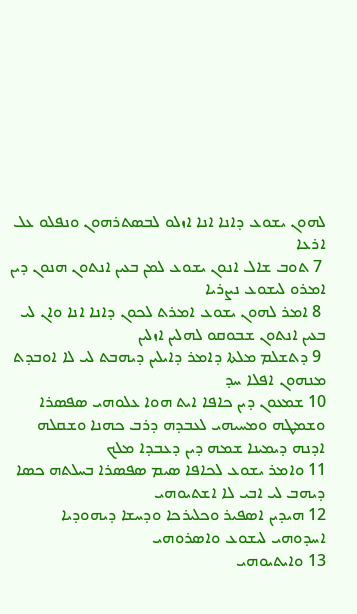ܠܗܘܢ ܝܫܘܥ ܕܐܢܐ ܐܢܐ ܐܙܠܘ ܠܒܤܬܪܗܘܢ ܘܢܦܠܘ ܥܠ ܐܪܥܐ
 7 ܬܘܒ ܫܐܠ ܐܢܘܢ ܝܫܘܥ ܠܡܢ ܒܥܝܢ ܐܢܬܘܢ ܗܢܘܢ ܕܝܢ ܐܡܪܘ ܠܝܫܘܥ ܢܨܪܝܐ
 8 ܐܡܪ ܠܗܘܢ ܝܫܘܥ ܐܡܪܬ ܠܟܘܢ ܕܐܢܐ ܐܢܐ ܘܐܢ ܠܝ ܒܥܝܢ ܐܢܬܘܢ ܫܒܘܩܘ ܠܗܠܝܢ ܐܙܠܝܢ
 9 ܕܬܫܠܡ ܡܠܬܐ ܕܐܡܪ ܕܐܝܠܝܢ ܕܝܗܒܬ ܠܝ ܠܐ ܐܘܒܕܬ ܡܢܗܘܢ ܐܦܠܐ ܚܕ
10 ܫܡܥܘܢ ܕܝܢ ܟܐܦܐ ܐܝܬ ܗܘܐ ܥܠܘܗܝ ܤܦܤܪܐ ܘܫܡܛܗ ܘܡܚܝܗܝ ܠܥܒܕܗ ܕܪܒ ܟܗܢܐ ܘܫܩܠܗ ܐܕܢܗ ܕܝܡܝܢܐ ܫܡܗ ܕܝܢ ܕܥܒܕܐ ܡܠܟ
11 ܘܐܡܪ ܝܫܘܥ ܠܟܐܦܐ ܤܝܡ ܤܦܤܪܐ ܒܚܠܬܗ ܟܤܐ ܕܝܗܒ ܠܝ ܐܒܝ ܠܐ ܐܫܬܝܘܗܝ
12 ܗܝܕܝܢ ܐܤܦܝܪ ܘܟܠܝܪܟܐ ܘܕܚܫܐ ܕܝܗܘܕܝܐ ܐܚܕܘܗܝ ܠܝܫܘܥ ܘܐܤܪܘܗܝ
13 ܘܐܝܬܝܘܗܝ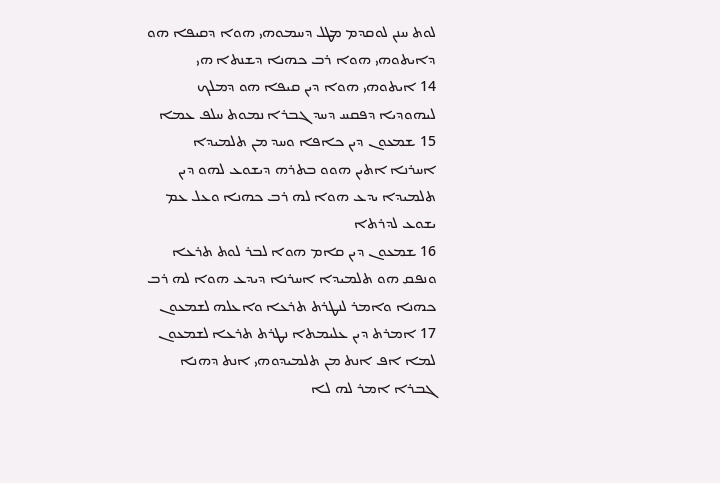ܠܘܬ ܚܢܢ ܠܘܩܕܡ ܡܛܠ ܕܚܡܘܗܝ ܗܘܐ ܕܩܝܦܐ ܗܘ ܕܐܝܬܘܗܝ ܗܘܐ ܪܒ ܟܗܢܐ ܕܫܢܬܐ ܗܝ
14 ܐܝܬܘܗܝ ܗܘܐ ܕܝܢ ܩܝܦܐ ܗܘ ܕܡܠܟ ܠܝܗܘܕܝܐ ܕܦܩܚ ܕܚܕ ܓܒܪܐ ܢܡܘܬ ܚܠܦ ܥܡܐ
15 ܫܡܥܘܢ ܕܝܢ ܟܐܦܐ ܘܚܕ ܡܢ ܬܠܡܝܕܐ ܐܚܪܢܐ ܐܬܝܢ ܗܘܘ ܒܬܪܗ ܕܝܫܘܥ ܠܗܘ ܕܝܢ ܬܠܡܝܕܐ ܝܕܥ ܗܘܐ ܠܗ ܪܒ ܟܗܢܐ ܘܥܠ ܥܡ ܝܫܘܥ ܠܕܪܬܐ
16 ܫܡܥܘܢ ܕܝܢ ܩܐܡ ܗܘܐ ܠܒܪ ܠܘܬ ܬܪܥܐ ܘܢܦܩ ܗܘ ܬܠܡܝܕܐ ܐܚܪܢܐ ܕܝܕܥ ܗܘܐ ܠܗ ܪܒ ܟܗܢܐ ܘܐܡܪ ܠܢܛܪܬ ܬܪܥܐ ܘܐܥܠܗ ܠܫܡܥܘܢ
17 ܐܡܪܬ ܕܝܢ ܥܠܝܡܬܐ ܢܛܪܬ ܬܪܥܐ ܠܫܡܥܘܢ ܠܡܐ ܐܦ ܐܢܬ ܡܢ ܬܠܡܝܕܘܗܝ ܐܢܬ ܕܗܢܐ ܓܒܪܐ ܐܡܪ ܠܗ ܠܐ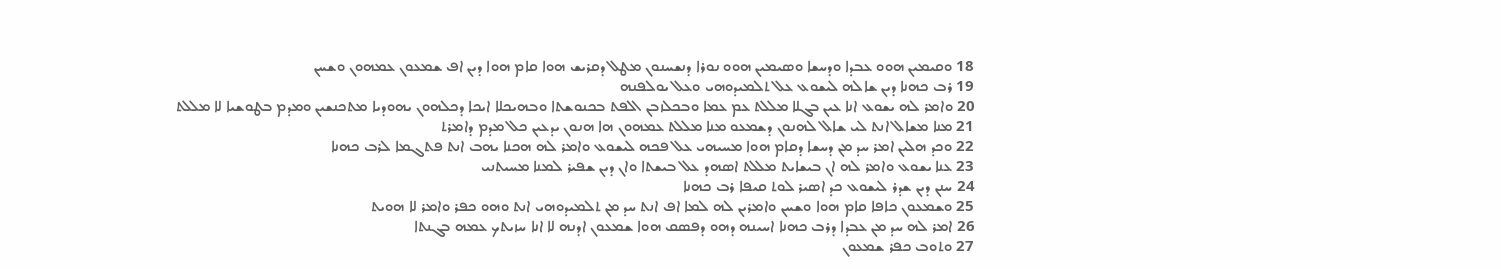18 ܘܩܝܡܝܢ ܗܘܘ ܥܒܕܐ ܘܕܚܫܐ ܘܤܝܡܝܢ ܗܘܘ ܢܘܪܐ ܕܢܫܚܢܘܢ ܡܛܠ ܕܩܪܝܫ ܗܘܐ ܩܐܡ ܗܘܐ ܕܝܢ ܐܦ ܫܡܥܘܢ ܥܡܗܘܢ ܘܫܚܢ
19 ܪܒ ܟܗܢܐ ܕܝܢ ܫܐܠܗ ܠܝܫܘܥ ܥܠ ܬܠܡܝܕܘܗܝ ܘܥܠ ܝܘܠܦܢܗ
20 ܘܐܡܪ ܠܗ ܝܫܘܥ ܐܢܐ ܥܝܢ ܒܓܠܐ ܡܠܠܬ ܥܡ ܥܡܐ ܘܒܟܠܙܒܢ ܐܠܦܬ ܒܟܢܘܫܬܐ ܘܒܗܝܟܠܐ ܐܝܟܐ ܕܟܠܗܘܢ ܝܗܘܕܝܐ ܡܬܟܢܫܝܢ ܘܡܕܡ ܒܛܘܫܝܐ ܠܐ ܡܠܠܬ
21 ܡܢܐ ܡܫܐܠ ܐܢܬ ܠܝ ܫܐܠ ܠܗܢܘܢ ܕܫܡܥܘ ܡܢܐ ܡܠܠܬ ܥܡܗܘܢ ܗܐ ܗܢܘܢ ܝܕܥܝܢ ܟܠ ܡܕܡ ܕܐܡܪܬ
22 ܘܟܕ ܗܠܝܢ ܐܡܪ ܚܕ ܡܢ ܕܚܫܐ ܕܩܐܡ ܗܘܐ ܡܚܝܗܝ ܥܠ ܦܟܗ ܠܝܫܘܥ ܘܐܡܪ ܠܗ ܗܟܢܐ ܝܗܒ ܐܢܬ ܦܬܓܡܐ ܠܪܒ ܟܗܢܐ
23 ܥܢܐ ܝܫܘܥ ܘܐܡܪ ܠܗ ܐܢ ܒܝܫܐܝܬ ܡܠܠܬ ܐܤܗܕ ܥܠ ܒܝܫܬܐ ܘܐܢ ܕܝܢ ܫܦܝܪ ܠܡܢܐ ܡܚܝܬܢܝ
24 ܚܢܢ ܕܝܢ ܫܕܪ ܠܝܫܘܥ ܟܕ ܐܤܝܪ ܠܘܬ ܩܝܦܐ ܪܒ ܟܗܢܐ
25 ܘܫܡܥܘܢ ܟܐܦܐ ܩܐܡ ܗܘܐ ܘܫܚܢ ܘܐܡܪܝܢ ܠܗ ܠܡܐ ܐܦ ܐܢܬ ܚܕ ܡܢ ܬܠܡܝܕܘܗܝ ܐܢܬ ܘܗܘ ܟܦܪ ܘܐܡܪ ܠܐ ܗܘܝܬ
26 ܐܡܪ ܠܗ ܚܕ ܡܢ ܥܒܕܐ ܕܪܒ ܟܗܢܐ ܐܚܝܢܗ ܕܗܘ ܕܦܤܩ ܗܘܐ ܫܡܥܘܢ ܐܕܢܗ ܠܐ ܐܢܐ ܚܙܝܬܟ ܥܡܗ ܒܓܢܬܐ
27 ܘܬܘܒ ܟܦܪ ܫܡܥܘܢ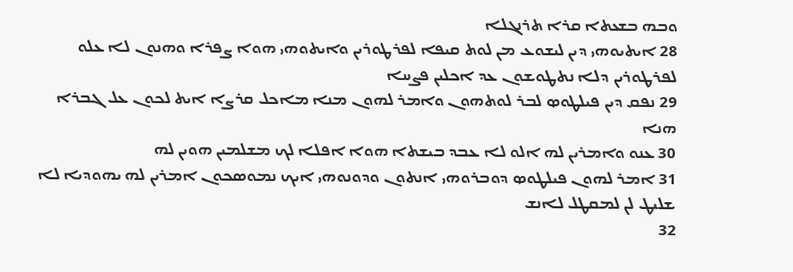ܘܒܗ ܒܫܥܬܐ ܩܪܐ ܬܪܢܓܠܐ
28 ܐܝܬܝܘܗܝ ܕܝܢ ܠܝܫܘܥ ܡܢ ܠܘܬ ܩܝܦܐ ܠܦܪܛܘܪܝܢ ܘܐܝܬܘܗܝ ܗܘܐ ܨܦܪܐ ܘܗܢܘܢ ܠܐ ܥܠܘ ܠܦܪܛܘܪܝܢ ܕܠܐ ܢܬܛܘܫܘܢ ܥܕ ܐܟܠܝܢ ܦܨܚܐ
29 ܢܦܩ ܕܝܢ ܦܝܠܛܘܤ ܠܒܪ ܠܘܬܗܘܢ ܘܐܡܪ ܠܗܘܢ ܡܢܐ ܡܐܟܠ ܩܪܨܐ ܐܝܬ ܠܟܘܢ ܥܠ ܓܒܪܐ ܗܢܐ
30 ܥܢܘ ܘܐܡܪܝܢ ܠܗ ܐܠܘ ܠܐ ܥܒܕ ܒܝܫܬܐ ܗܘܐ ܐܦܠܐ ܠܟ ܡܫܠܡܝܢ ܗܘܝܢ ܠܗ
31 ܐܡܪ ܠܗܘܢ ܦܝܠܛܘܤ ܕܘܒܪܘܗܝ ܐܢܬܘܢ ܘܕܘܢܘܗܝ ܐܝܟ ܢܡܘܤܟܘܢ ܐܡܪܝܢ ܠܗ ܝܗܘܕܝܐ ܠܐ ܫܠܝܛ ܠܢ ܠܡܩܛܠ ܠܐܢܫ
32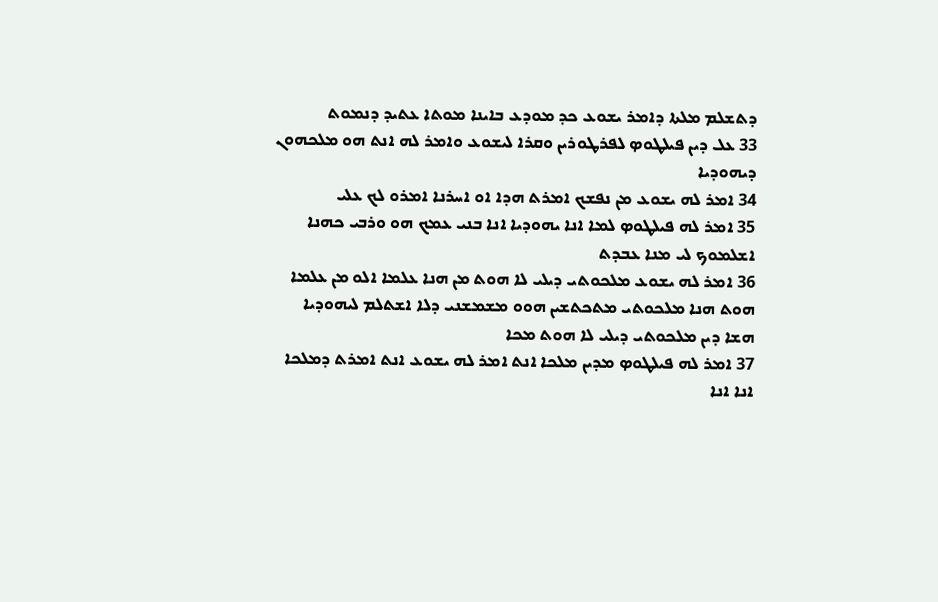ܕܬܫܠܡ ܡܠܬܐ ܕܐܡܪ ܝܫܘܥ ܟܕ ܡܘܕܥ ܒܐܝܢܐ ܡܘܬܐ ܥܬܝܕ ܕܢܡܘܬ
33 ܥܠ ܕܝܢ ܦܝܠܛܘܤ ܠܦܪܛܘܪܝܢ ܘܩܪܐ ܠܝܫܘܥ ܘܐܡܪ ܠܗ ܐܢܬ ܗܘ ܡܠܟܗܘܢ ܕܝܗܘܕܝܐ
34 ܐܡܪ ܠܗ ܝܫܘܥ ܡܢ ܢܦܫܟ ܐܡܪܬ ܗܕܐ ܐܘ ܐܚܪܢܐ ܐܡܪܘ ܠܟ ܥܠܝ
35 ܐܡܪ ܠܗ ܦܝܠܛܘܤ ܠܡܐ ܐܢܐ ܝܗܘܕܝܐ ܐܢܐ ܒܢܝ ܥܡܟ ܗܘ ܘܪܒܝ ܟܗܢܐ ܐܫܠܡܘܟ ܠܝ ܡܢܐ ܥܒܕܬ
36 ܐܡܪ ܠܗ ܝܫܘܥ ܡܠܟܘܬܝ ܕܝܠܝ ܠܐ ܗܘܬ ܡܢ ܗܢܐ ܥܠܡܐ ܐܠܘ ܡܢ ܥܠܡܐ ܗܘܬ ܗܢܐ ܡܠܟܘܬܝ ܡܬܟܬܫܝܢ ܗܘܘ ܡܫܡܫܢܝ ܕܠܐ ܐܫܬܠܡ ܠܝܗܘܕܝܐ ܗܫܐ ܕܝܢ ܡܠܟܘܬܝ ܕܝܠܝ ܠܐ ܗܘܬ ܡܟܐ
37 ܐܡܪ ܠܗ ܦܝܠܛܘܤ ܡܕܝܢ ܡܠܟܐ ܐܢܬ ܐܡܪ ܠܗ ܝܫܘܥ ܐܢܬ ܐܡܪܬ ܕܡܠܟܐ ܐܢܐ ܐܢܐ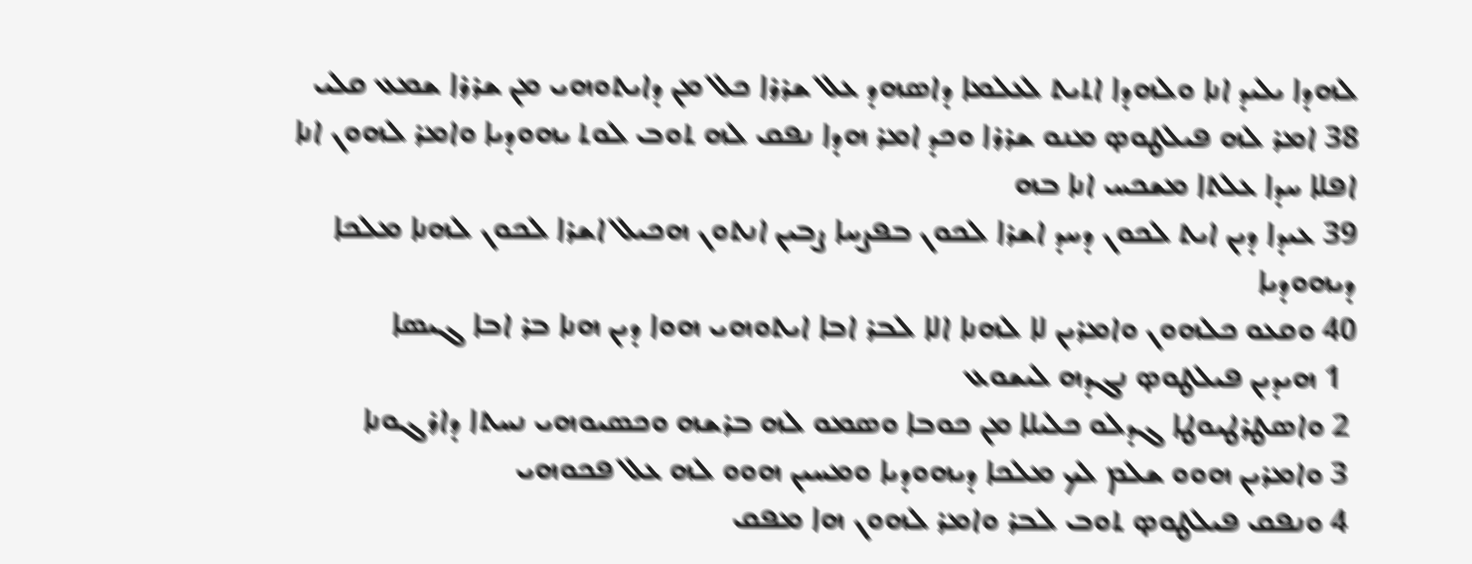ܠܗܕܐ ܝܠܝܕ ܐܢܐ ܘܠܗܕܐ ܐܬܝܬ ܠܥܠܡܐ ܕܐܤܗܕ ܥܠ ܫܪܪܐ ܟܠ ܡܢ ܕܐܝܬܘܗܝ ܡܢ ܫܪܪܐ ܫܡܥ ܩܠܝ
38 ܐܡܪ ܠܗ ܦܝܠܛܘܤ ܡܢܘ ܫܪܪܐ ܘܟܕ ܐܡܪ ܗܕܐ ܢܦܩ ܠܗ ܬܘܒ ܠܘܬ ܝܗܘܕܝܐ ܘܐܡܪ ܠܗܘܢ ܐܢܐ ܐܦܠܐ ܚܕܐ ܥܠܬܐ ܡܫܟܚ ܐܢܐ ܒܗ
39 ܥܝܕܐ ܕܝܢ ܐܝܬ ܠܟܘܢ ܕܚܕ ܐܫܪܐ ܠܟܘܢ ܒܦܨܚܐ ܨܒܝܢ ܐܢܬܘܢ ܗܟܝܠ ܐܫܪܐ ܠܟܘܢ ܠܗܢܐ ܡܠܟܐ ܕܝܗܘܕܝܐ
40 ܘܩܥܘ ܟܠܗܘܢ ܘܐܡܪܝܢ ܠܐ ܠܗܢܐ ܐܠܐ ܠܒܪ ܐܒܐ ܐܝܬܘܗܝ ܗܘܐ ܕܝܢ ܗܢܐ ܒܪ ܐܒܐ ܓܝܤܐ
  1 ܗܝܕܝܢ ܦܝܠܛܘܤ ܢܓܕܗ ܠܝܫܘܥ
 2 ܘܐܤܛܪܛܝܘܛܐ ܓܕܠܘ ܟܠܝܠܐ ܡܢ ܟܘܒܐ ܘܤܡܘ ܠܗ ܒܪܫܗ ܘܟܤܝܘܗܝ ܢܚܬܐ ܕܐܪܓܘܢܐ
 3 ܘܐܡܪܝܢ ܗܘܘ ܫܠܡ ܠܟ ܡܠܟܐ ܕܝܗܘܕܝܐ ܘܡܚܝܢ ܗܘܘ ܠܗ ܥܠ ܦܟܘܗܝ
 4 ܘܢܦܩ ܦܝܠܛܘܤ ܬܘܒ ܠܒܪ ܘܐܡܪ ܠܗܘܢ ܗܐ ܡܦܩ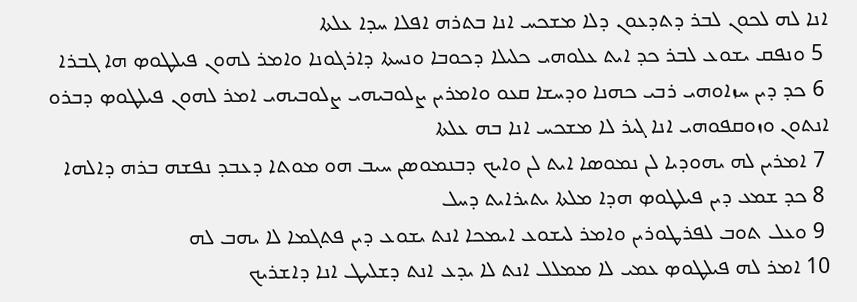ܐܢܐ ܠܗ ܠܟܘܢ ܠܒܪ ܕܬܕܥܘܢ ܕܠܐ ܡܫܟܚ ܐܢܐ ܒܬܪܗ ܐܦܠܐ ܚܕܐ ܥܠܬܐ
 5 ܘܢܦܩ ܝܫܘܥ ܠܒܪ ܟܕ ܐܝܬ ܥܠܘܗܝ ܟܠܝܠܐ ܕܟܘܒܐ ܘܢܚܬܐ ܕܐܪܓܘܢܐ ܘܐܡܪ ܠܗܘܢ ܦܝܠܛܘܤ ܗܐ ܓܒܪܐ
 6 ܟܕ ܕܝܢ ܚܙܐܘܗܝ ܪܒܝ ܟܗܢܐ ܘܕܚܫܐ ܩܥܘ ܘܐܡܪܝܢ ܨܠܘܒܝܗܝ ܨܠܘܒܝܗܝ ܐܡܪ ܠܗܘܢ ܦܝܠܛܘܤ ܕܒܪܘ ܐܢܬܘܢ ܘܙܘܩܦܘܗܝ ܐܢܐ ܓܝܪ ܠܐ ܡܫܟܚ ܐܢܐ ܒܗ ܥܠܬܐ
 7 ܐܡܪܝܢ ܠܗ ܝܗܘܕܝܐ ܠܢ ܢܡܘܤܐ ܐܝܬ ܠܢ ܘܐܝܟ ܕܒܢܡܘܤܢ ܚܝܒ ܗܘ ܡܘܬܐ ܕܥܒܕ ܢܦܫܗ ܒܪܗ ܕܐܠܗܐ
 8 ܟܕ ܫܡܥ ܕܝܢ ܦܝܠܛܘܤ ܗܕܐ ܡܠܬܐ ܝܬܝܪܐܝܬ ܕܚܠ
 9 ܘܥܠ ܬܘܒ ܠܦܪܛܘܪܝܢ ܘܐܡܪ ܠܝܫܘܥ ܐܝܡܟܐ ܐܢܬ ܝܫܘܥ ܕܝܢ ܦܬܓܡܐ ܠܐ ܝܗܒ ܠܗ
10 ܐܡܪ ܠܗ ܦܝܠܛܘܤ ܥܡܝ ܠܐ ܡܡܠܠ ܐܢܬ ܠܐ ܝܕܥ ܐܢܬ ܕܫܠܝܛ ܐܢܐ ܕܐܫܪܝܟ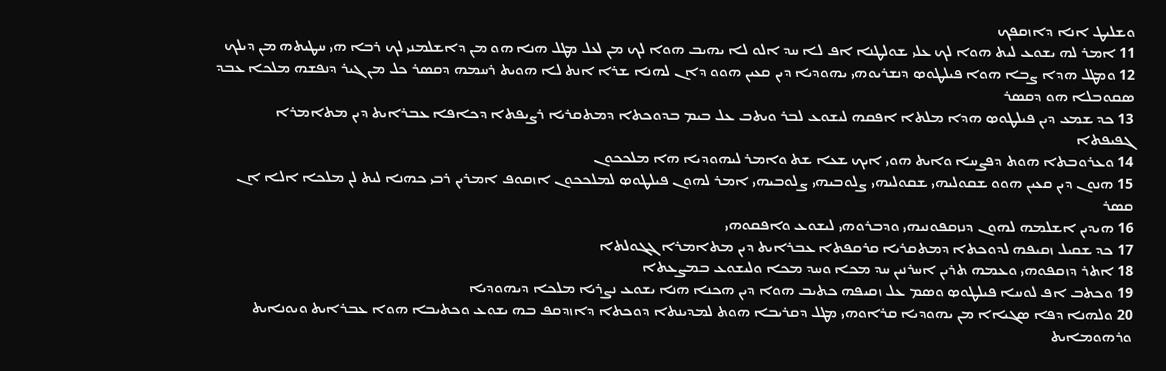ܘܫܠܝܛ ܐܢܐ ܕܐܙܩܦܟ
11 ܐܡܪ ܠܗ ܝܫܘܥ ܠܝܬ ܗܘܐ ܠܟ ܥܠܝ ܫܘܠܛܢܐ ܐܦ ܠܐ ܚܕ ܐܠܘ ܠܐ ܝܗܝܒ ܗܘܐ ܠܟ ܡܢ ܠܥܠ ܡܛܠ ܗܢܐ ܗܘ ܡܢ ܕܐܫܠܡܢܝ ܠܟ ܪܒܐ ܗܝ ܚܛܝܬܗ ܡܢ ܕܝܠܟ
12 ܘܡܛܠ ܗܕܐ ܨܒܐ ܗܘܐ ܦܝܠܛܘܤ ܕܢܫܪܝܘܗܝ ܝܗܘܕܝܐ ܕܝܢ ܩܥܝܢ ܗܘܘ ܕܐܢ ܠܗܢܐ ܫܪܐ ܐܢܬ ܠܐ ܗܘܝܬ ܪܚܡܗ ܕܩܤܪ ܟܠ ܡܢ ܓܝܪ ܕܢܦܫܗ ܡܠܟܐ ܥܒܕ ܤܩܘܒܠܐ ܗܘ ܕܩܤܪ
13 ܟܕ ܫܡܥ ܕܝܢ ܦܝܠܛܘܤ ܗܕܐ ܡܠܬܐ ܐܦܩܗ ܠܝܫܘܥ ܠܒܪ ܘܝܬܒ ܥܠ ܒܝܡ ܒܕܘܟܬܐ ܕܡܬܩܪܝܐ ܪܨܝܦܬܐ ܕܟܐܦܐ ܥܒܪܐܝܬ ܕܝܢ ܡܬܐܡܪܐ ܓܦܝܦܬܐ
14 ܘܥܪܘܒܬܐ ܗܘܬ ܕܦܨܚܐ ܘܐܝܬ ܗܘܝ ܐܝܟ ܫܥܐ ܫܬ ܘܐܡܪ ܠܝܗܘܕܝܐ ܗܐ ܡܠܟܟܘܢ
15 ܗܢܘܢ ܕܝܢ ܩܥܝܢ ܗܘܘ ܫܩܘܠܝܗܝ ܫܩܘܠܝܗܝ ܨܠܘܒܝܗܝ ܨܠܘܒܝܗܝ ܐܡܪ ܠܗܘܢ ܦܝܠܛܘܤ ܠܡܠܟܟܘܢ ܐܙܩܘܦ ܐܡܪܝܢ ܪܒܝ ܟܗܢܐ ܠܝܬ ܠܢ ܡܠܟܐ ܐܠܐ ܐܢ ܩܤܪ
16 ܗܝܕܝܢ ܐܫܠܡܗ ܠܗܘܢ ܕܢܙܩܦܘܢܝܗܝ ܘܕܒܪܘܗܝ ܠܝܫܘܥ ܘܐܦܩܘܗܝ
17 ܟܕ ܫܩܝܠ ܙܩܝܦܗ ܠܕܘܟܬܐ ܕܡܬܩܪܝܐ ܩܪܩܦܬܐ ܥܒܪܐܝܬ ܕܝܢ ܡܬܐܡܪܐ ܓܓܘܠܬܐ
18 ܐܬܪ ܕܙܩܦܘܗܝ ܘܥܡܗ ܬܪܝܢ ܐܚܪܢܝܢ ܚܕ ܡܟܐ ܘܚܕ ܡܟܐ ܘܠܝܫܘܥ ܒܡܨܥܬܐ
19 ܘܟܬܒ ܐܦ ܠܘܚܐ ܦܝܠܛܘܤ ܘܤܡ ܥܠ ܙܩܝܦܗ ܟܬܝܒ ܗܘܐ ܕܝܢ ܗܟܢܐ ܗܢܐ ܝܫܘܥ ܢܨܪܝܐ ܡܠܟܐ ܕܝܗܘܕܝܐ
20 ܘܠܗܢܐ ܕܦܐ ܤܓܝܐܐ ܡܢ ܝܗܘܕܝܐ ܩܪܐܘܗܝ ܡܛܠ ܕܩܪܝܒܐ ܗܘܬ ܠܡܕܝܢܬܐ ܕܘܟܬܐ ܕܐܙܕܩܦ ܒܗ ܝܫܘܥ ܘܟܬܝܒܐ ܗܘܐ ܥܒܪܐܝܬ ܘܝܘܢܐܝܬ ܘܪܗܘܡܐܝܬ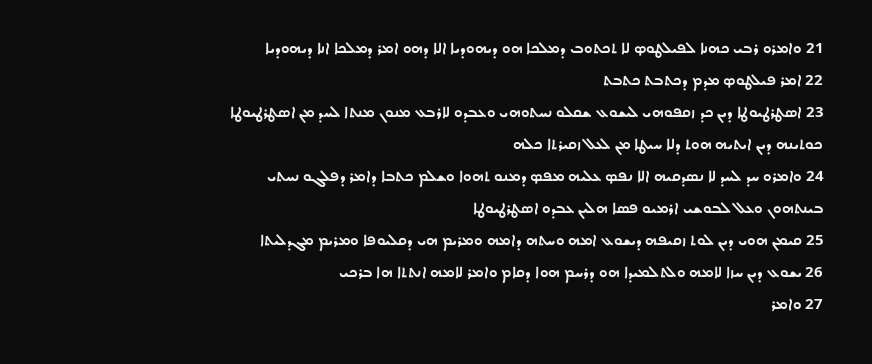21 ܘܐܡܪܘ ܪܒܝ ܟܗܢܐ ܠܦܝܠܛܘܤ ܠܐ ܬܟܬܘܒ ܕܡܠܟܐ ܗܘ ܕܝܗܘܕܝܐ ܐܠܐ ܕܗܘ ܐܡܪ ܕܡܠܟܐ ܐܢܐ ܕܝܗܘܕܝܐ
22 ܐܡܪ ܦܝܠܛܘܤ ܡܕܡ ܕܟܬܒܬ ܟܬܒܬ
23 ܐܤܛܪܛܝܘܛܐ ܕܝܢ ܟܕ ܙܩܦܘܗܝ ܠܝܫܘܥ ܫܩܠܘ ܢܚܬܘܗܝ ܘܥܒܕܘ ܠܐܪܒܥ ܡܢܘܢ ܡܢܬܐ ܠܚܕ ܡܢ ܐܤܛܪܛܝܘܛܐ ܟܘܬܝܢܗ ܕܝܢ ܐܝܬܝܗ ܗܘܬ ܕܠܐ ܚܝܛܐ ܡܢ ܠܥܠ ܙܩܝܪܬܐ ܟܠܗ
24 ܘܐܡܪܘ ܚܕ ܠܚܕ ܠܐ ܢܤܕܩܝܗ ܐܠܐ ܢܦܤ ܥܠܝܗ ܡܦܤ ܕܡܢܘ ܬܗܘܐ ܘܫܠܡ ܟܬܒܐ ܕܐܡܪ ܕܦܠܓܘ ܢܚܬܝ ܒܝܢܬܗܘܢ ܘܥܠ ܠܒܘܫܝ ܐܪܡܝܘ ܦܤܐ ܗܠܝܢ ܥܒܕܘ ܐܤܛܪܛܝܘܛܐ
25 ܩܝܡܢ ܗܘܝ ܕܝܢ ܠܘܬ ܙܩܝܦܗ ܕܝܫܘܥ ܐܡܗ ܘܚܬܗ ܕܐܡܗ ܘܡܪܝܡ ܗܝ ܕܩܠܝܘܦܐ ܘܡܪܝܡ ܡܓܕܠܝܬܐ
26 ܝܫܘܥ ܕܝܢ ܚܙܐ ܠܐܡܗ ܘܠܬܠܡܝܕܐ ܗܘ ܕܪܚܡ ܗܘܐ ܕܩܐܡ ܘܐܡܪ ܠܐܡܗ ܐܢܬܬܐ ܗܐ ܒܪܟܝ
27 ܘܐܡܪ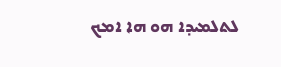ܠܬܠܡܝܕܐ ܗܘ ܗܐ ܐܡܟ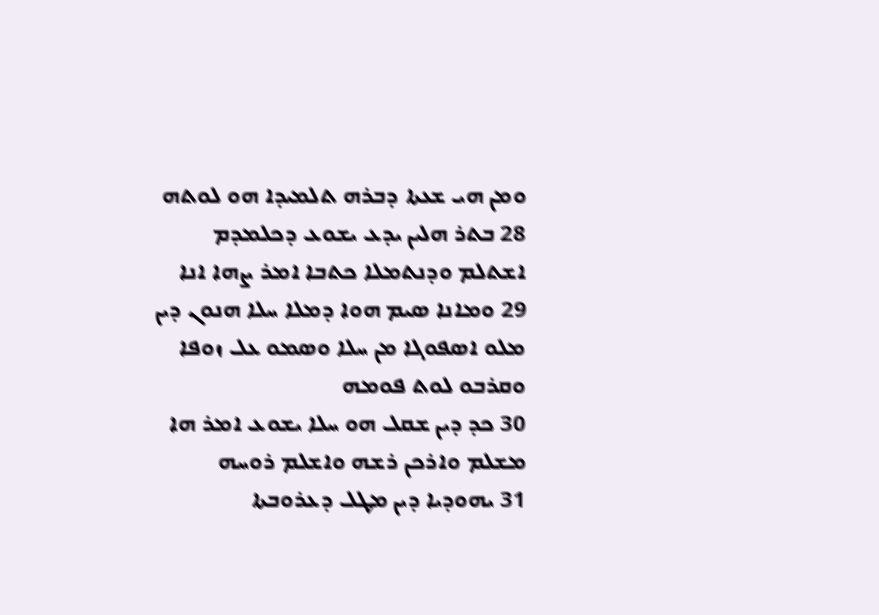ܘܡܢ ܗܝ ܫܥܬܐ ܕܒܪܗ ܬܠܡܝܕܐ ܗܘ ܠܘܬܗ
28 ܒܬܪ ܗܠܝܢ ܝܕܥ ܝܫܘܥ ܕܟܠܡܕܡ ܐܫܬܠܡ ܘܕܢܬܡܠܐ ܟܬܒܐ ܐܡܪ ܨܗܐ ܐܢܐ
29 ܘܡܐܢܐ ܤܝܡ ܗܘܐ ܕܡܠܐ ܚܠܐ ܗܢܘܢ ܕܝܢ ܡܠܘ ܐܤܦܘܓܐ ܡܢ ܚܠܐ ܘܤܡܘ ܥܠ ܙܘܦܐ ܘܩܪܒܘ ܠܘܬ ܦܘܡܗ
30 ܟܕ ܕܝܢ ܫܩܠ ܗܘ ܚܠܐ ܝܫܘܥ ܐܡܪ ܗܐ ܡܫܠܡ ܘܐܪܟܢ ܪܫܗ ܘܐܫܠܡ ܪܘܚܗ
31 ܝܗܘܕܝܐ ܕܝܢ ܡܛܠ ܕܥܪܘܒܬܐ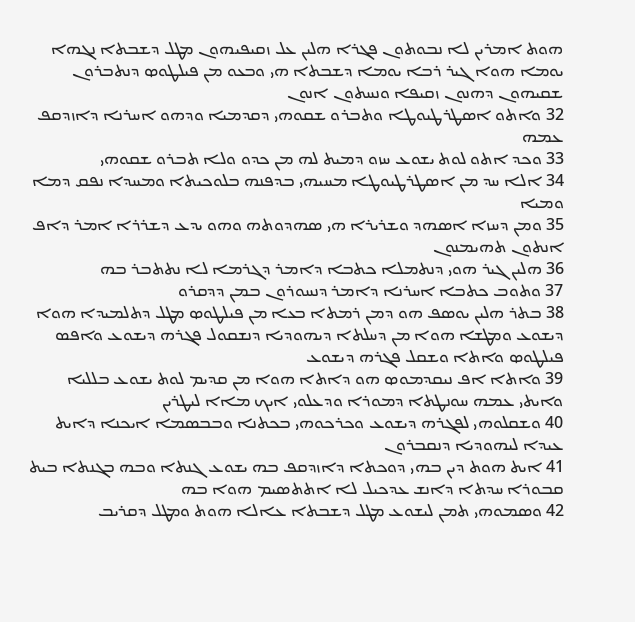ܗܘܬ ܐܡܪܝܢ ܠܐ ܢܒܘܬܘܢ ܦܓܪܐ ܗܠܝܢ ܥܠ ܙܩܝܦܝܗܘܢ ܡܛܠ ܕܫܒܬܐ ܢܓܗܐ ܝܘܡܐ ܗܘܐ ܓܝܪ ܪܒܐ ܝܘܡܐ ܕܫܒܬܐ ܗܝ ܘܒܥܘ ܡܢ ܦܝܠܛܘܤ ܕܢܬܒܪܘܢ ܫܩܝܗܘܢ ܕܗܢܘܢ ܙܩܝܦܐ ܘܢܚܬܘܢ ܐܢܘܢ
32 ܘܐܬܘ ܐܤܛܪܛܝܘܛܐ ܘܬܒܪܘ ܫܩܘܗܝ ܕܩܕܡܝܐ ܘܕܗܘ ܐܚܪܢܐ ܕܐܙܕܩܦ ܥܡܗ
33 ܘܟܕ ܐܬܘ ܠܘܬ ܝܫܘܥ ܚܙܘ ܕܡܝܬ ܠܗ ܡܢ ܟܕܘ ܘܠܐ ܬܒܪܘ ܫܩܘܗܝ
34 ܐܠܐ ܚܕ ܡܢ ܐܤܛܪܛܝܘܛܐ ܡܚܝܗܝ ܒܕܦܢܗ ܒܠܘܟܝܬܐ ܘܡܚܕܐ ܢܦܩ ܕܡܐ ܘܡܝܐ
35 ܘܡܢ ܕܚܙܐ ܐܤܗܕ ܘܫܪܝܪܐ ܗܝ ܤܗܕܘܬܗ ܘܗܘ ܝܕܥ ܕܫܪܪܐ ܐܡܪ ܕܐܦ ܐܢܬܘܢ ܬܗܝܡܢܘܢ
36 ܗܠܝܢ ܓܝܪ ܗܘܝ ܕܢܬܡܠܐ ܟܬܒܐ ܕܐܡܪ ܕܓܪܡܐ ܠܐ ܢܬܬܒܪ ܒܗ
37 ܘܬܘܒ ܟܬܒܐ ܐܚܪܢܐ ܕܐܡܪ ܕܢܚܘܪܘܢ ܒܡܢ ܕܕܩܪܘ
38 ܒܬܪ ܗܠܝܢ ܝܘܤܦ ܗܘ ܕܡܢ ܪܡܬܐ ܒܥܐ ܡܢ ܦܝܠܛܘܤ ܡܛܠ ܕܬܠܡܝܕܐ ܗܘܐ ܕܝܫܘܥ ܘܡܛܫܐ ܗܘܐ ܡܢ ܕܚܠܬܐ ܕܝܗܘܕܝܐ ܕܢܫܩܘܠ ܦܓܪܗ ܕܝܫܘܥ ܘܐܦܤ ܦܝܠܛܘܤ ܘܐܬܐ ܘܫܩܠ ܦܓܪܗ ܕܝܫܘܥ
39 ܘܐܬܐ ܐܦ ܢܝܩܕܡܘܤ ܗܘ ܕܐܬܐ ܗܘܐ ܡܢ ܩܕܝܡ ܠܘܬ ܝܫܘܥ ܒܠܠܝܐ ܘܐܝܬܝ ܥܡܗ ܚܘܢܛܬܐ ܕܡܘܪܐ ܘܕܥܠܘܝ ܐܝܟ ܡܐܐ ܠܝܛܪܝܢ
40 ܘܫܩܠܘܗܝ ܠܦܓܪܗ ܕܝܫܘܥ ܘܟܪܟܘܗܝ ܒܟܬܢܐ ܘܒܒܤܡܐ ܐܝܟܢܐ ܕܐܝܬ ܥܝܕܐ ܠܝܗܘܕܝܐ ܕܢܩܒܪܘܢ
41 ܐܝܬ ܗܘܬ ܕܝܢ ܒܗܝ ܕܘܟܬܐ ܕܐܙܕܩܦ ܒܗ ܝܫܘܥ ܓܢܬܐ ܘܒܗ ܒܓܢܬܐ ܒܝܬ ܩܒܘܪܐ ܚܕܬܐ ܕܐܢܫ ܥܕܟܝܠ ܠܐ ܐܬܬܤܝܡ ܗܘܐ ܒܗ
42 ܘܤܡܘܗܝ ܬܡܢ ܠܝܫܘܥ ܡܛܠ ܕܫܒܬܐ ܥܐܠܐ ܗܘܬ ܘܡܛܠ ܕܩܪܝܒ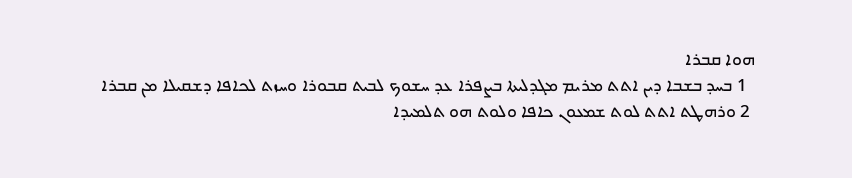ܗܘܐ ܩܒܪܐ
  1 ܒܚܕ ܒܫܒܐ ܕܝܢ ܐܬܬ ܡܪܝܡ ܡܓܕܠܝܬܐ ܒܨܦܪܐ ܥܕ ܚܫܘܟ ܠܒܝܬ ܩܒܘܪܐ ܘܚܙܬ ܠܟܐܦܐ ܕܫܩܝܠܐ ܡܢ ܩܒܪܐ
 2 ܘܪܗܛܬ ܐܬܬ ܠܘܬ ܫܡܥܘܢ ܟܐܦܐ ܘܠܘܬ ܗܘ ܬܠܡܝܕܐ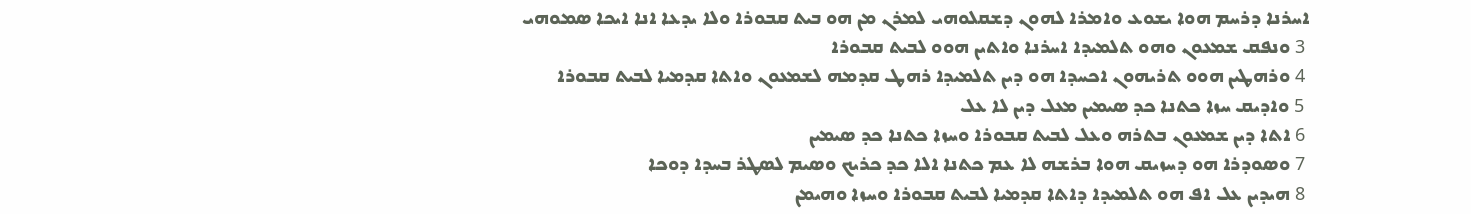ܐܚܪܢܐ ܕܪܚܡ ܗܘܐ ܝܫܘܥ ܘܐܡܪܐ ܠܗܘܢ ܕܫܩܠܘܗܝ ܠܡܪܢ ܡܢ ܗܘ ܒܝܬ ܩܒܘܪܐ ܘܠܐ ܝܕܥܐ ܐܢܐ ܐܝܟܐ ܤܡܘܗܝ
 3 ܘܢܦܩ ܫܡܥܘܢ ܘܗܘ ܬܠܡܝܕܐ ܐܚܪܢܐ ܘܐܬܝܢ ܗܘܘ ܠܒܝܬ ܩܒܘܪܐ
 4 ܘܪܗܛܝܢ ܗܘܘ ܬܪܝܗܘܢ ܐܟܚܕܐ ܗܘ ܕܝܢ ܬܠܡܝܕܐ ܪܗܛ ܩܕܡܗ ܠܫܡܥܘܢ ܘܐܬܐ ܩܕܡܝܐ ܠܒܝܬ ܩܒܘܪܐ
 5 ܘܐܕܝܩ ܚܙܐ ܟܬܢܐ ܟܕ ܤܝܡܝܢ ܡܥܠ ܕܝܢ ܠܐ ܥܠ
 6 ܐܬܐ ܕܝܢ ܫܡܥܘܢ ܒܬܪܗ ܘܥܠ ܠܒܝܬ ܩܒܘܪܐ ܘܚܙܐ ܟܬܢܐ ܟܕ ܤܝܡܝܢ
 7 ܘܤܘܕܪܐ ܗܘ ܕܚܙܝܩ ܗܘܐ ܒܪܫܗ ܠܐ ܥܡ ܟܬܢܐ ܐܠܐ ܟܕ ܟܪܝܟ ܘܤܝܡ ܠܤܛܪ ܒܚܕܐ ܕܘܟܐ
 8 ܗܝܕܝܢ ܥܠ ܐܦ ܗܘ ܬܠܡܝܕܐ ܕܐܬܐ ܩܕܡܝܐ ܠܒܝܬ ܩܒܘܪܐ ܘܚܙܐ ܘܗܝܡܢ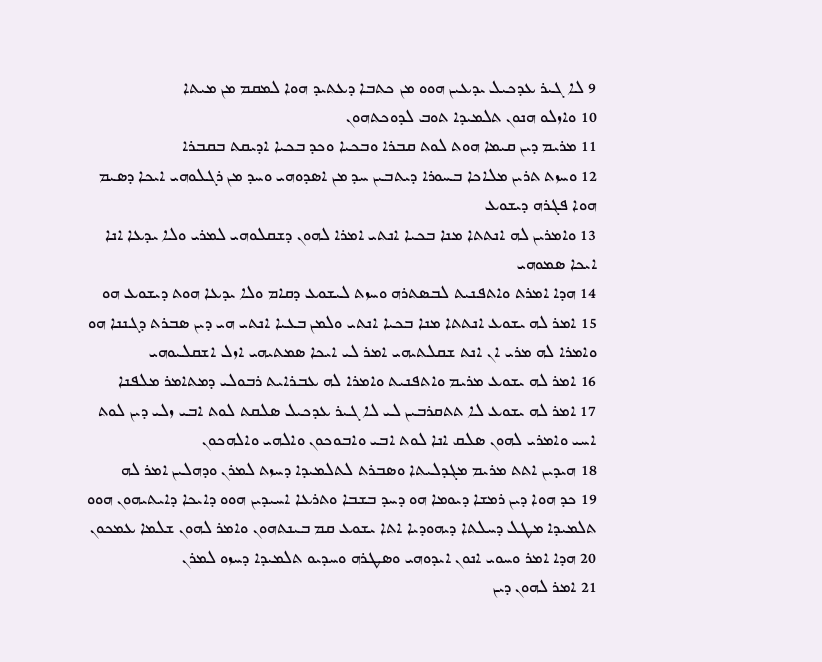9 ܠܐ ܓܝܪ ܥܕܟܝܠ ܝܕܥܝܢ ܗܘܘ ܡܢ ܟܬܒܐ ܕܥܬܝܕ ܗܘܐ ܠܡܩܡ ܡܢ ܡܝܬܐ
10 ܘܐܙܠܘ ܗܢܘܢ ܬܠܡܝܕܐ ܬܘܒ ܠܕܘܟܬܗܘܢ
11 ܡܪܝܡ ܕܝܢ ܩܝܡܐ ܗܘܬ ܠܘܬ ܩܒܪܐ ܘܒܟܝܐ ܘܟܕ ܒܟܝܐ ܐܕܝܩܬ ܒܩܒܪܐ
12 ܘܚܙܬ ܬܪܝܢ ܡܠܐܟܐ ܒܚܘܪܐ ܕܝܬܒܝܢ ܚܕ ܡܢ ܐܤܕܘܗܝ ܘܚܕ ܡܢ ܪܓܠܘܗܝ ܐܝܟܐ ܕܤܝܡ ܗܘܐ ܦܓܪܗ ܕܝܫܘܥ
13 ܘܐܡܪܝܢ ܠܗ ܐܢܬܬܐ ܡܢܐ ܒܟܝܐ ܐܢܬܝ ܐܡܪܐ ܠܗܘܢ ܕܫܩܠܘܗܝ ܠܡܪܝ ܘܠܐ ܝܕܥܐ ܐܢܐ ܐܝܟܐ ܤܡܘܗܝ
14 ܗܕܐ ܐܡܪܬ ܘܐܬܦܢܝܬ ܠܒܤܬܪܗ ܘܚܙܬ ܠܝܫܘܥ ܕܩܐܡ ܘܠܐ ܝܕܥܐ ܗܘܬ ܕܝܫܘܥ ܗܘ
15 ܐܡܪ ܠܗ ܝܫܘܥ ܐܢܬܬܐ ܡܢܐ ܒܟܝܐ ܐܢܬܝ ܘܠܡܢ ܒܥܝܐ ܐܢܬܝ ܗܝ ܕܝܢ ܤܒܪܬ ܕܓܢܢܐ ܗܘ ܘܐܡܪܐ ܠܗ ܡܪܝ ܐܢ ܐܢܬ ܫܩܠܬܝܗܝ ܐܡܪ ܠܝ ܐܝܟܐ ܤܡܬܝܗܝ ܐܙܠ ܐܫܩܠܝܘܗܝ
16 ܐܡܪ ܠܗ ܝܫܘܥ ܡܪܝܡ ܘܐܬܦܢܝܬ ܘܐܡܪܐ ܠܗ ܥܒܪܐܝܬ ܪܒܘܠܝ ܕܡܬܐܡܪ ܡܠܦܢܐ
17 ܐܡܪ ܠܗ ܝܫܘܥ ܠܐ ܬܬܩܪܒܝܢ ܠܝ ܠܐ ܓܝܪ ܥܕܟܝܠ ܤܠܩܬ ܠܘܬ ܐܒܝ ܙܠܝ ܕܝܢ ܠܘܬ ܐܚܝ ܘܐܡܪܝ ܠܗܘܢ ܤܠܩ ܐܢܐ ܠܘܬ ܐܒܝ ܘܐܒܘܟܘܢ ܘܐܠܗܝ ܘܐܠܗܟܘܢ
18 ܗܝܕܝܢ ܐܬܬ ܡܪܝܡ ܡܓܕܠܝܬܐ ܘܤܒܪܬ ܠܬܠܡܝܕܐ ܕܚܙܬ ܠܡܪܢ ܘܕܗܠܝܢ ܐܡܪ ܠܗ
19 ܟܕ ܗܘܐ ܕܝܢ ܪܡܫܐ ܕܝܘܡܐ ܗܘ ܕܚܕ ܒܫܒܐ ܘܬܪܥܐ ܐܚܝܕܝܢ ܗܘܘ ܕܐܝܟܐ ܕܐܝܬܝܗܘܢ ܗܘܘ ܬܠܡܝܕܐ ܡܛܠ ܕܚܠܬܐ ܕܝܗܘܕܝܐ ܐܬܐ ܝܫܘܥ ܩܡ ܒܝܢܬܗܘܢ ܘܐܡܪ ܠܗܘܢ ܫܠܡܐ ܥܡܟܘܢ
20 ܗܕܐ ܐܡܪ ܘܚܘܝ ܐܢܘܢ ܐܝܕܘܗܝ ܘܤܛܪܗ ܘܚܕܝܘ ܬܠܡܝܕܐ ܕܚܙܘ ܠܡܪܢ
21 ܐܡܪ ܠܗܘܢ ܕܝܢ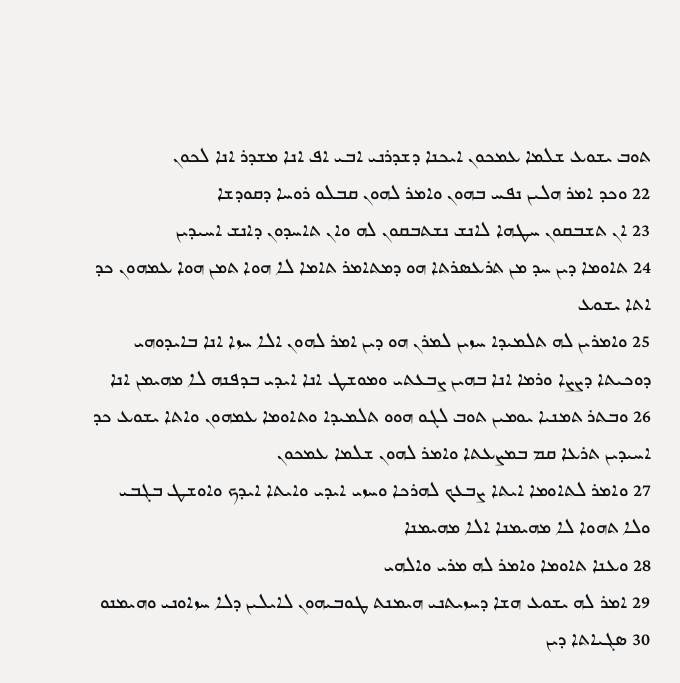ܬܘܒ ܝܫܘܥ ܫܠܡܐ ܥܡܟܘܢ ܐܝܟܢܐ ܕܫܕܪܢܝ ܐܒܝ ܐܦ ܐܢܐ ܡܫܕܪ ܐܢܐ ܠܟܘܢ
22 ܘܟܕ ܐܡܪ ܗܠܝܢ ܢܦܚ ܒܗܘܢ ܘܐܡܪ ܠܗܘܢ ܩܒܠܘ ܪܘܚܐ ܕܩܘܕܫܐ
23 ܐܢ ܬܫܒܩܘܢ ܚܛܗܐ ܠܐܢܫ ܢܫܬܒܩܘܢ ܠܗ ܘܐܢ ܬܐܚܕܘܢ ܕܐܢܫ ܐܚܝܕܝܢ
24 ܬܐܘܡܐ ܕܝܢ ܚܕ ܡܢ ܬܪܥܤܪܬܐ ܗܘ ܕܡܬܐܡܪ ܬܐܡܐ ܠܐ ܗܘܐ ܬܡܢ ܗܘܐ ܥܡܗܘܢ ܟܕ ܐܬܐ ܝܫܘܥ
25 ܘܐܡܪܝܢ ܠܗ ܬܠܡܝܕܐ ܚܙܝܢ ܠܡܪܢ ܗܘ ܕܝܢ ܐܡܪ ܠܗܘܢ ܐܠܐ ܚܙܐ ܐܢܐ ܒܐܝܕܘܗܝ ܕܘܟܝܬܐ ܕܨܨܐ ܘܪܡܐ ܐܢܐ ܒܗܝܢ ܨܒܥܬܝ ܘܡܘܫܛ ܐܢܐ ܐܝܕܝ ܒܕܦܢܗ ܠܐ ܡܗܝܡܢ ܐܢܐ
26 ܘܒܬܪ ܬܡܢܝܐ ܝܘܡܝܢ ܬܘܒ ܠܓܘ ܗܘܘ ܬܠܡܝܕܐ ܘܬܐܘܡܐ ܥܡܗܘܢ ܘܐܬܐ ܝܫܘܥ ܟܕ ܐܚܝܕܝܢ ܬܪܥܐ ܩܡ ܒܡܨܥܬܐ ܘܐܡܪ ܠܗܘܢ ܫܠܡܐ ܥܡܟܘܢ
27 ܘܐܡܪ ܠܬܐܘܡܐ ܐܝܬܐ ܨܒܥܟ ܠܗܪܟܐ ܘܚܙܝ ܐܝܕܝ ܘܐܝܬܐ ܐܝܕܟ ܘܐܘܫܛ ܒܓܒܝ ܘܠܐ ܬܗܘܐ ܠܐ ܡܗܝܡܢܐ ܐܠܐ ܡܗܝܡܢܐ
28 ܘܥܢܐ ܬܐܘܡܐ ܘܐܡܪ ܠܗ ܡܪܝ ܘܐܠܗܝ
29 ܐܡܪ ܠܗ ܝܫܘܥ ܗܫܐ ܕܚܙܝܬܢܝ ܗܝܡܢܬ ܛܘܒܝܗܘܢ ܠܐܝܠܝܢ ܕܠܐ ܚܙܐܘܢܝ ܘܗܝܡܢܘ
30 ܤܓܝܐܬܐ ܕܝܢ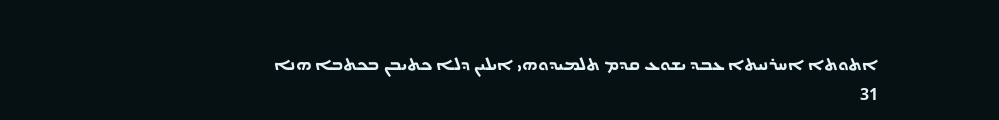ܐܬܘܬܐ ܐܚܪܢܝܬܐ ܥܒܕ ܝܫܘܥ ܩܕܡ ܬܠܡܝܕܘܗܝ ܐܝܠܝܢ ܕܠܐ ܟܬܝܒܢ ܒܟܬܒܐ ܗܢܐ
31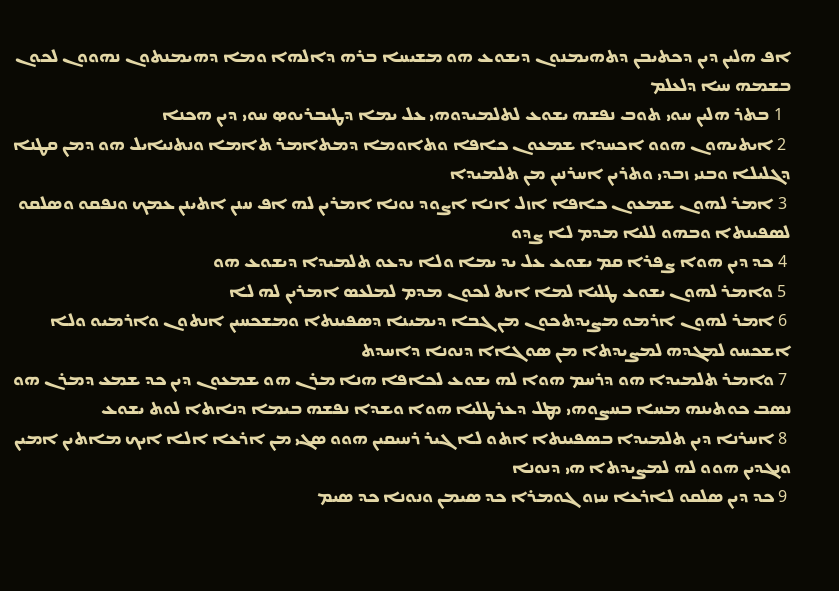ܐܦ ܗܠܝܢ ܕܝܢ ܕܟܬܝܒܢ ܕܬܗܝܡܢܘܢ ܕܝܫܘܥ ܗܘ ܡܫܝܚܐ ܒܪܗ ܕܐܠܗܐ ܘܡܐ ܕܗܝܡܢܬܘܢ ܢܗܘܘܢ ܠܟܘܢ ܒܫܡܗ ܚܝܐ ܕܠܥܠܡ
  1 ܒܬܪ ܗܠܝܢ ܚܘܝ ܬܘܒ ܢܦܫܗ ܝܫܘܥ ܠܬܠܡܝܕܘܗܝ ܥܠ ܝܡܐ ܕܛܝܒܪܝܘܤ ܚܘܝ ܕܝܢ ܗܟܢܐ
 2 ܐܝܬܝܗܘܢ ܗܘܘ ܐܟܚܕܐ ܫܡܥܘܢ ܟܐܦܐ ܘܬܐܘܡܐ ܕܡܬܐܡܪ ܬܐܡܐ ܘܢܬܢܝܐܝܠ ܗܘ ܕܡܢ ܩܛܢܐ ܕܓܠܝܠܐ ܘܒܢܝ ܙܒܕܝ ܘܬܪܝܢ ܐܚܪܢܝܢ ܡܢ ܬܠܡܝܕܐ
 3 ܐܡܪ ܠܗܘܢ ܫܡܥܘܢ ܟܐܦܐ ܐܙܠ ܐܢܐ ܐܨܘܕ ܢܘܢܐ ܐܡܪܝܢ ܠܗ ܐܦ ܚܢܢ ܐܬܝܢܢ ܥܡܟ ܘܢܦܩܘ ܘܤܠܩܘ ܠܤܦܝܢܬܐ ܘܒܗܘ ܠܠܝܐ ܡܕܡ ܠܐ ܨܕܘ
 4 ܟܕ ܕܝܢ ܗܘܐ ܨܦܪܐ ܩܡ ܝܫܘܥ ܥܠ ܝܕ ܝܡܐ ܘܠܐ ܝܕܥܘ ܬܠܡܝܕܐ ܕܝܫܘܥ ܗܘ
 5 ܘܐܡܪ ܠܗܘܢ ܝܫܘܥ ܛܠܝܐ ܠܡܐ ܐܝܬ ܠܟܘܢ ܡܕܡ ܠܡܠܥܤ ܐܡܪܝܢ ܠܗ ܠܐ
 6 ܐܡܪ ܠܗܘܢ ܐܪܡܘ ܡܨܝܕܬܟܘܢ ܡܢ ܓܒܐ ܕܝܡܝܢܐ ܕܤܦܝܢܬܐ ܘܡܫܟܚܝܢ ܐܢܬܘܢ ܘܐܪܡܝܘ ܘܠܐ ܐܫܟܚܘ ܠܡܓܕܗ ܠܡܨܝܕܬܐ ܡܢ ܤܘܓܐܐ ܕܢܘܢܐ ܕܐܚܕܬ
 7 ܘܐܡܪ ܬܠܡܝܕܐ ܗܘ ܕܪܚܡ ܗܘܐ ܠܗ ܝܫܘܥ ܠܟܐܦܐ ܗܢܐ ܡܪܢ ܗܘ ܫܡܥܘܢ ܕܝܢ ܟܕ ܫܡܥ ܕܡܪܢ ܗܘ ܢܤܒ ܟܘܬܝܢܗ ܡܚܐ ܒܚܨܘܗܝ ܡܛܠ ܕܥܪܛܠܝܐ ܗܘܐ ܘܫܕܐ ܢܦܫܗ ܒܝܡܐ ܕܢܐܬܐ ܠܘܬ ܝܫܘܥ
 8 ܐܚܪܢܐ ܕܝܢ ܬܠܡܝܕܐ ܒܤܦܝܢܬܐ ܐܬܘ ܠܐ ܓܝܪ ܪܚܝܩܝܢ ܗܘܘ ܤܓܝ ܡܢ ܐܪܥܐ ܐܠܐ ܐܝܟ ܡܐܬܝܢ ܐܡܝܢ ܘܢܓܕܝܢ ܗܘܘ ܠܗ ܠܡܨܝܕܬܐ ܗܝ ܕܢܘܢܐ
 9 ܟܕ ܕܝܢ ܤܠܩܘ ܠܐܪܥܐ ܚܙܘ ܓܘܡܪܐ ܟܕ ܤܝܡܢ ܘܢܘܢܐ ܟܕ ܤܝܡ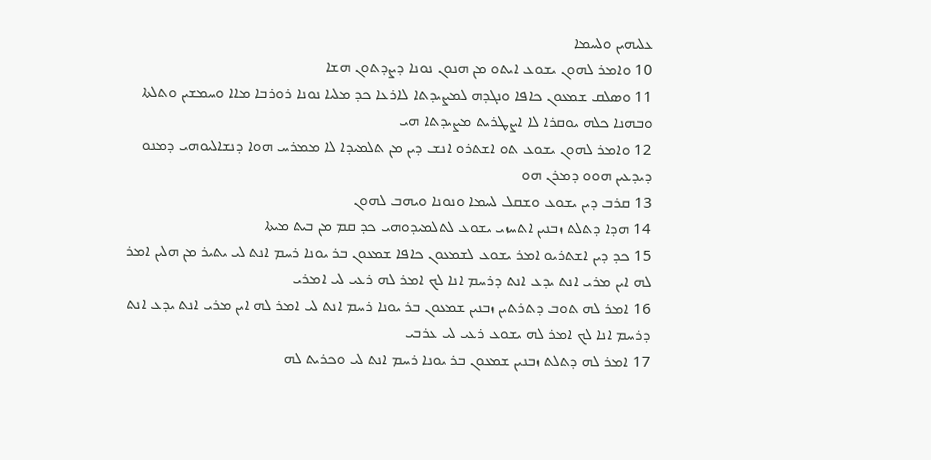ܥܠܝܗܝܢ ܘܠܚܡܐ
10 ܘܐܡܪ ܠܗܘܢ ܝܫܘܥ ܐܝܬܘ ܡܢ ܗܢܘܢ ܢܘܢܐ ܕܨܕܬܘܢ ܗܫܐ
11 ܘܤܠܩ ܫܡܥܘܢ ܟܐܦܐ ܘܢܓܕܗ ܠܡܨܝܕܬܐ ܠܐܪܥܐ ܟܕ ܡܠܝܐ ܢܘܢܐ ܪܘܪܒܐ ܡܐܐ ܘܚܡܫܝܢ ܘܬܠܬܐ ܘܒܗܢܐ ܟܠܗ ܝܘܩܪܐ ܠܐ ܐܨܛܪܝܬ ܡܨܝܕܬܐ ܗܝ
12 ܘܐܡܪ ܠܗܘܢ ܝܫܘܥ ܬܘ ܐܫܬܪܘ ܐܢܫ ܕܝܢ ܡܢ ܬܠܡܝܕܐ ܠܐ ܡܡܪܚ ܗܘܐ ܕܢܫܐܠܝܘܗܝ ܕܡܢܘ ܕܝܕܥܝܢ ܗܘܘ ܕܡܪܢ ܗܘ
13 ܩܪܒ ܕܝܢ ܝܫܘܥ ܘܫܩܠ ܠܚܡܐ ܘܢܘܢܐ ܘܝܗܒ ܠܗܘܢ
14 ܗܕܐ ܕܬܠܬ ܙܒܢܝܢ ܐܬܚܙܝ ܝܫܘܥ ܠܬܠܡܝܕܘܗܝ ܟܕ ܩܡ ܡܢ ܒܝܬ ܡܝܬܐ
15 ܟܕ ܕܝܢ ܐܫܬܪܝܘ ܐܡܪ ܝܫܘܥ ܠܫܡܥܘܢ ܟܐܦܐ ܫܡܥܘܢ ܒܪ ܝܘܢܐ ܪܚܡ ܐܢܬ ܠܝ ܝܬܝܪ ܡܢ ܗܠܝܢ ܐܡܪ ܠܗ ܐܝܢ ܡܪܝ ܐܢܬ ܝܕܥ ܐܢܬ ܕܪܚܡ ܐܢܐ ܠܟ ܐܡܪ ܠܗ ܪܥܝ ܠܝ ܐܡܪܝ
16 ܐܡܪ ܠܗ ܬܘܒ ܕܬܪܬܝܢ ܙܒܢܝܢ ܫܡܥܘܢ ܒܪ ܝܘܢܐ ܪܚܡ ܐܢܬ ܠܝ ܐܡܪ ܠܗ ܐܝܢ ܡܪܝ ܐܢܬ ܝܕܥ ܐܢܬ ܕܪܚܡ ܐܢܐ ܠܟ ܐܡܪ ܠܗ ܝܫܘܥ ܪܥܝ ܠܝ ܥܪܒܝ
17 ܐܡܪ ܠܗ ܕܬܠܬ ܙܒܢܝܢ ܫܡܥܘܢ ܒܪ ܝܘܢܐ ܪܚܡ ܐܢܬ ܠܝ ܘܟܪܝܬ ܠܗ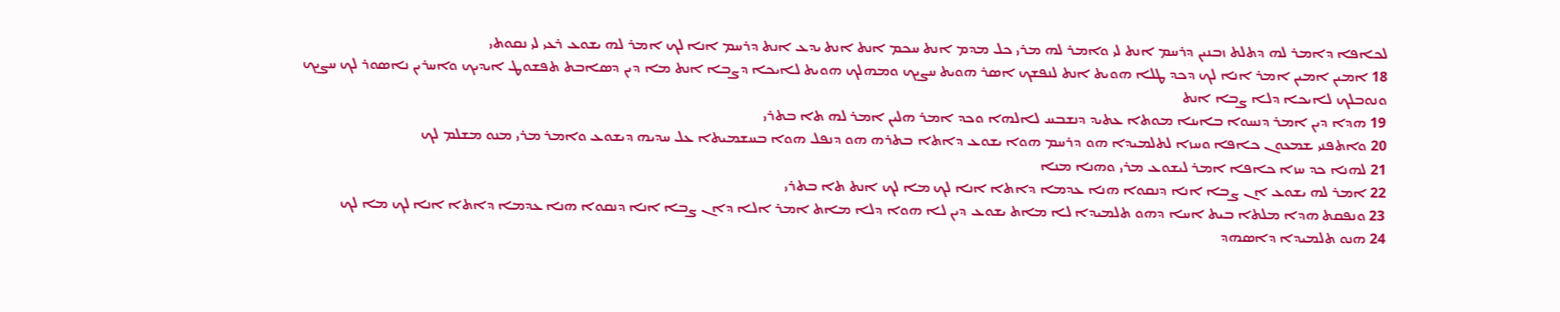ܠܟܐܦܐ ܕܐܡܪ ܠܗ ܕܬܠܬ ܙܒܢܝܢ ܕܪܚܡ ܐܢܬ ܠܝ ܘܐܡܪ ܠܗ ܡܪܝ ܟܠ ܡܕܡ ܐܢܬ ܚܟܡ ܐܢܬ ܐܢܬ ܝܕܥ ܐܢܬ ܕܪܚܡ ܐܢܐ ܠܟ ܐܡܪ ܠܗ ܝܫܘܥ ܪܥܝ ܠܝ ܢܩܘܬܝ
18 ܐܡܝܢ ܐܡܝܢ ܐܡܪ ܐܢܐ ܠܟ ܕܟܕ ܛܠܐ ܗܘܝܬ ܐܢܬ ܠܢܦܫܟ ܐܤܪ ܗܘܝܬ ܚܨܝܟ ܘܡܗܠܟ ܗܘܝܬ ܠܐܝܟܐ ܕܨܒܐ ܐܢܬ ܡܐ ܕܝܢ ܕܤܐܒܬ ܬܦܫܘܛ ܐܝܕܝܟ ܘܐܚܪܝܢ ܢܐܤܘܪ ܠܟ ܚܨܝܟ ܘܢܘܒܠܟ ܠܐܝܟܐ ܕܠܐ ܨܒܐ ܐܢܬ
19 ܗܕܐ ܕܝܢ ܐܡܪ ܕܢܚܘܐ ܒܐܝܢܐ ܡܘܬܐ ܥܬܝܕ ܕܢܫܒܚ ܠܐܠܗܐ ܘܟܕ ܐܡܪ ܗܠܝܢ ܐܡܪ ܠܗ ܬܐ ܒܬܪܝ
20 ܘܐܬܦܢܝ ܫܡܥܘܢ ܟܐܦܐ ܘܚܙܐ ܠܬܠܡܝܕܐ ܗܘ ܕܪܚܡ ܗܘܐ ܝܫܘܥ ܕܐܬܐ ܒܬܪܗ ܗܘ ܕܢܦܠ ܗܘܐ ܒܚܫܡܝܬܐ ܥܠ ܚܕܝܗ ܕܝܫܘܥ ܘܐܡܪ ܡܪܝ ܡܢܘ ܡܫܠܡ ܠܟ
21 ܠܗܢܐ ܟܕ ܚܙܐ ܟܐܦܐ ܐܡܪ ܠܝܫܘܥ ܡܪܝ ܘܗܢܐ ܡܢܐ
22 ܐܡܪ ܠܗ ܝܫܘܥ ܐܢ ܨܒܐ ܐܢܐ ܕܢܩܘܐ ܗܢܐ ܥܕܡܐ ܕܐܬܐ ܐܢܐ ܠܟ ܡܐ ܠܟ ܐܢܬ ܬܐ ܒܬܪܝ
23 ܘܢܦܩܬ ܗܕܐ ܡܠܬܐ ܒܝܬ ܐܚܐ ܕܗܘ ܬܠܡܝܕܐ ܠܐ ܡܐܬ ܝܫܘܥ ܕܝܢ ܠܐ ܗܘܐ ܕܠܐ ܡܐܬ ܐܡܪ ܐܠܐ ܕܐܢ ܨܒܐ ܐܢܐ ܕܢܩܘܐ ܗܢܐ ܥܕܡܐ ܕܐܬܐ ܐܢܐ ܠܟ ܡܐ ܠܟ
24 ܗܢܘ ܬܠܡܝܕܐ ܕܐܤܗܕ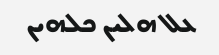ܥܠ ܗܠܝܢ ܟܠܗܝܢ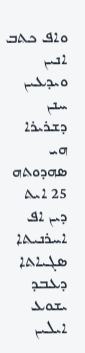ܘܐܦ ܟܬܒ ܐܢܝܢ ܘܝܕܥܝܢ ܚܢܢ ܕܫܪܝܪܐ ܗܝ ܤܗܕܘܬܗ
25 ܐܝܬ ܕܝܢ ܐܦ ܐܚܪܢܝܬܐ ܤܓܝܐܬܐ ܕܥܒܕ ܝܫܘܥ ܐܝܠܝܢ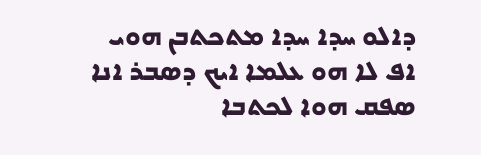ܕܐܠܘ ܚܕܐ ܚܕܐ ܡܬܟܬܒܢ ܗܘܝ ܐܦ ܠܐ ܗܘ ܥܠܡܐ ܐܝܟ ܕܤܒܪ ܐܢܐ ܤܦܩ ܗܘܐ ܠܟܬܒܐ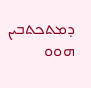ܕܡܬܟܬܒܝܢ ܗܘܘ